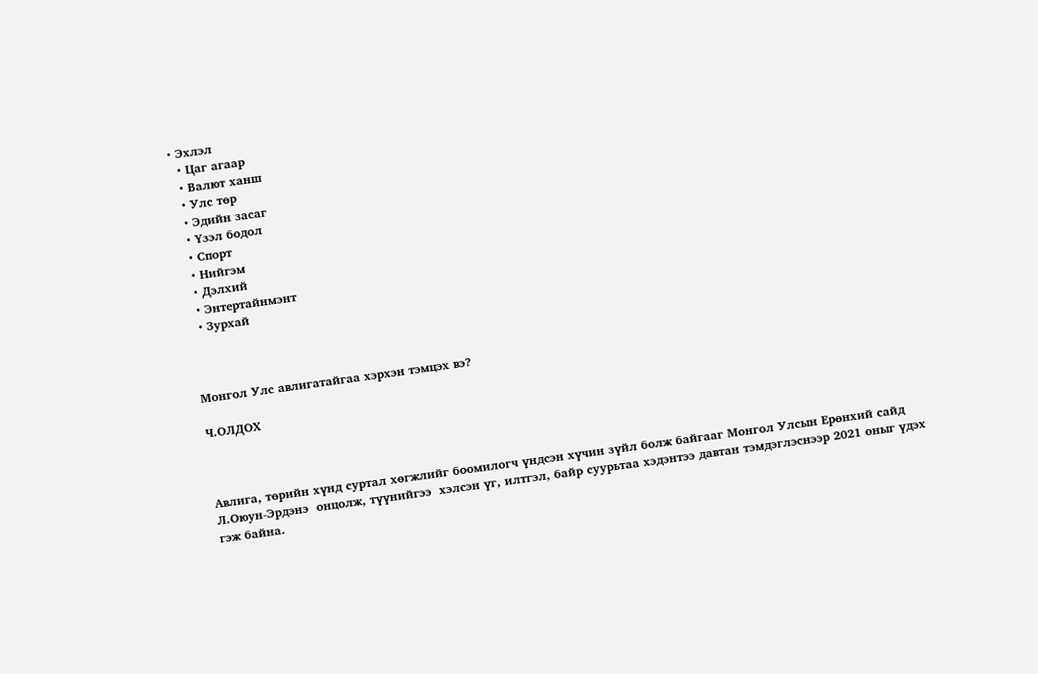• Эхлэл
  • Цаг агаар
  • Валют ханш
  • Улс төр
  • Эдийн засаг
  • Үзэл бодол
  • Спорт
  • Нийгэм
  • Дэлхий
  • Энтертайнмэнт
  • Зурхай



Монгол Улс авлигатайгаа хэрхэн тэмцэх вэ?

Ч.ОЛДОХ



Авлига, төрийн хүнд суртал хөгжлийг боомилогч үндсэн хүчин зүйл болж байгааг Монгол Улсын Ерөнхий сайд Л.Оюун-Эрдэнэ  онцолж, түүнийгээ  хэлсэн үг, илтгэл, байр суурьтаа хэдэнтээ давтан тэмдэглэснээр 2021 оныг үдэх гэж байна.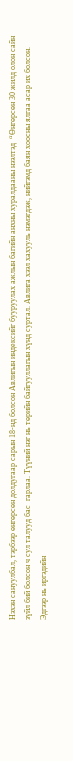Нэхэн сануулбал, тэрбээр өнгөрсөн долдугаар сарын 18-нд болсон Авлигын индексийг бууруулах ажлын багийн анхны хуралдааны нээлтэд  “Өнгөрсөн 30 жилд олон сайн зүйл бий болсон ч сул талууд бас  гарлаа. Түүний нэг нь төрийн байгууллагын хүнд суртал. Авлига хээл хахууль нэмэгдэж, нийгэмд баян хоосны ялгаа асар их болсон. Эдгээр нь иргэдийн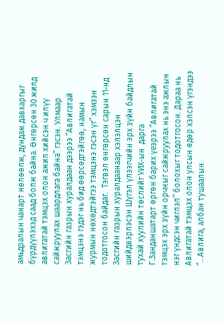амьдралын чанарт нөлөөлж, дундаж давхаргыг бүрдүүлэхэд саад болж байна. Өнгөрсөн 30 жилд авлигатай тэмцэх олон ажил хийсэн ч илүү сайжруулах шаардлага байна” гэсэн. Улмаар Засгийн газрын хуралдаан дээрээ “Авлигатай тэмцэнэ гэдэг нь бид өөрсөдтэйгөө, намын журмын нөхөдтэйгээ тэмцэнэ гэсэн үг” хэмээн тодотгосон байдаг.  Тэгвэл өнгөрсөн сарын 11-нд Засгийн газрын хуралдаанаар хэлэлцэн шийдвэрлэсэн Шүгэл үлээгчийн эрх зүйн байдлын тухай хуулийн төслийг УИХ-ын  дарга Г.Занданшатарт өргөн барих үеэрээ “Авлигатай тэмцэх эрх зүйн орчныг сайжруулах нь энэ ажлын нэг үндсэн чиглэл” болохыг тодотгосон. Дараа нь Авлигатай тэмцэх олон улсын өдөр хэлсэн үгэндээ  “...Авлига, албан тушаалын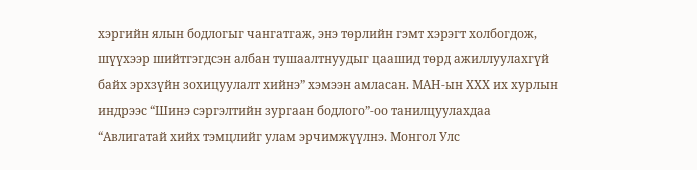хэргийн ялын бодлогыг чангатгаж, энэ төрлийн гэмт хэрэгт холбогдож, шүүхээр шийтгэгдсэн албан тушаалтнуудыг цаашид төрд ажиллуулахгүй байх эрхзүйн зохицуулалт хийнэ” хэмээн амласан. МАН-ын ХХХ их хурлын индрээс “Шинэ сэргэлтийн зургаан бодлого”-оо танилцуулахдаа “Авлигатай хийх тэмцлийг улам эрчимжүүлнэ. Монгол Улс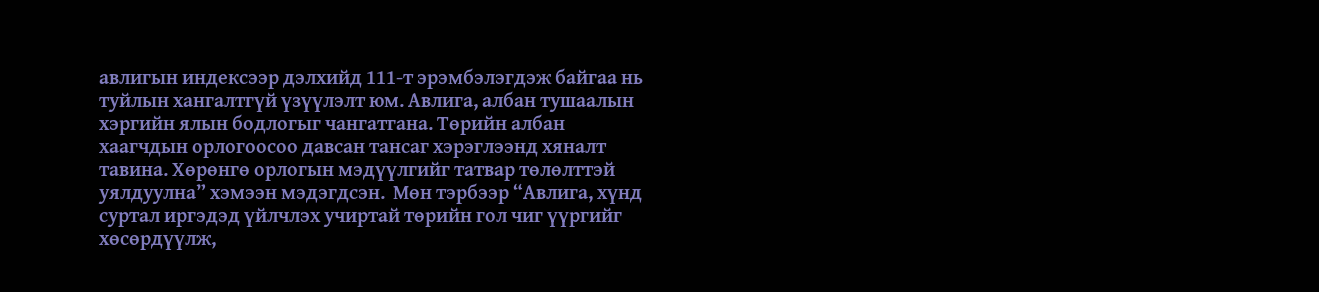авлигын индексээр дэлхийд 111-т эрэмбэлэгдэж байгаа нь туйлын хангалтгүй үзүүлэлт юм. Авлига, албан тушаалын хэргийн ялын бодлогыг чангатгана. Төрийн албан хаагчдын орлогоосоо давсан тансаг хэрэглээнд хяналт тавина. Хөрөнгө орлогын мэдүүлгийг татвар төлөлттэй уялдуулна” хэмээн мэдэгдсэн.  Мөн тэрбээр “Авлига, хүнд суртал иргэдэд үйлчлэх учиртай төрийн гол чиг үүргийг хөсөрдүүлж,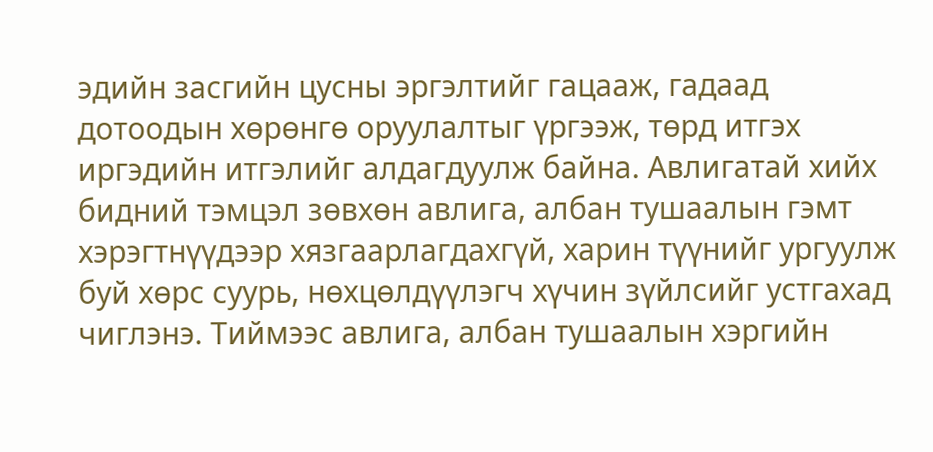эдийн засгийн цусны эргэлтийг гацааж, гадаад дотоодын хөрөнгө оруулалтыг үргээж, төрд итгэх иргэдийн итгэлийг алдагдуулж байна. Авлигатай хийх бидний тэмцэл зөвхөн авлига, албан тушаалын гэмт хэрэгтнүүдээр хязгаарлагдахгүй, харин түүнийг ургуулж буй хөрс суурь, нөхцөлдүүлэгч хүчин зүйлсийг устгахад чиглэнэ. Тиймээс авлига, албан тушаалын хэргийн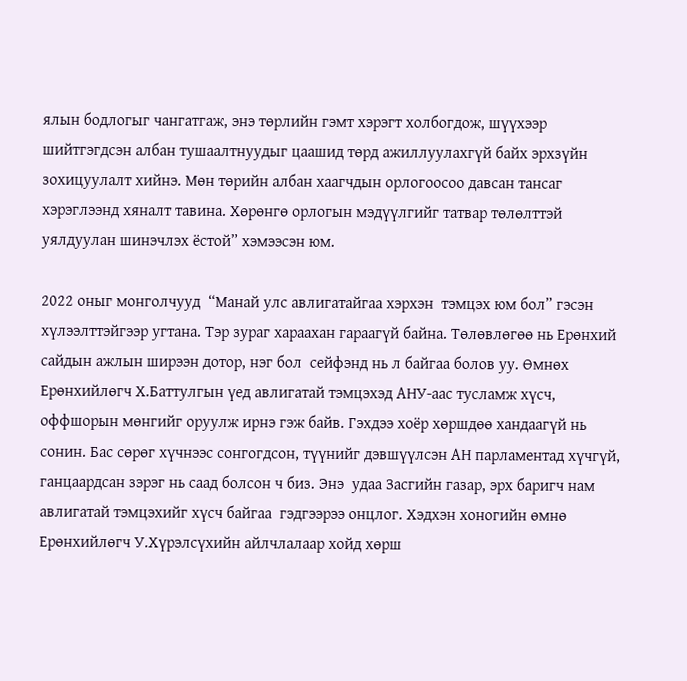ялын бодлогыг чангатгаж, энэ төрлийн гэмт хэрэгт холбогдож, шүүхээр шийтгэгдсэн албан тушаалтнуудыг цаашид төрд ажиллуулахгүй байх эрхзүйн зохицуулалт хийнэ. Мөн төрийн албан хаагчдын орлогоосоо давсан тансаг хэрэглээнд хяналт тавина. Хөрөнгө орлогын мэдүүлгийг татвар төлөлттэй уялдуулан шинэчлэх ёстой” хэмээсэн юм.

2022 оныг монголчууд  “Манай улс авлигатайгаа хэрхэн  тэмцэх юм бол” гэсэн хүлээлттэйгээр угтана. Тэр зураг хараахан гараагүй байна. Төлөвлөгөө нь Ерөнхий сайдын ажлын ширээн дотор, нэг бол  сейфэнд нь л байгаа болов уу. Өмнөх Ерөнхийлөгч Х.Баттулгын үед авлигатай тэмцэхэд АНУ-аас тусламж хүсч, оффшорын мөнгийг оруулж ирнэ гэж байв. Гэхдээ хоёр хөршдөө хандаагүй нь сонин. Бас сөрөг хүчнээс сонгогдсон, түүнийг дэвшүүлсэн АН парламентад хүчгүй, ганцаардсан зэрэг нь саад болсон ч биз. Энэ  удаа Засгийн газар, эрх баригч нам авлигатай тэмцэхийг хүсч байгаа  гэдгээрээ онцлог. Хэдхэн хоногийн өмнө Ерөнхийлөгч У.Хүрэлсүхийн айлчлалаар хойд хөрш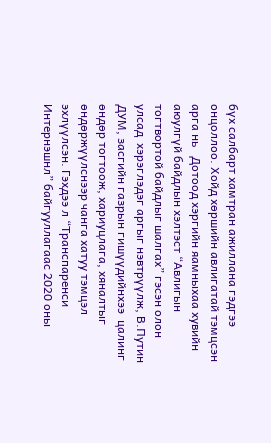бүх салбарт хамтран ажиллана гэдгээ онцоллоо. Хойд хөршийн авлигатай тэмцсэн арга нь   Дотоод хэргийн яамныхаа хувийн аюулгүй байдлын хэлтэст “Авлигын тогтвортой байдлыг шалгах” гэсэн олон улсад  хэрэглэдэг аргыг нэвтрүүлж, В.Путин ДУМ, засгийн газрын гишүүдийнхээ  цалинг  өндөр тогтоож, хариуцлага, хяналтыг өндөржүүлснээр чанга хатуу тэмцэл эхлүүлсэн. Гэхдээ л “Транспаренси Интернэшнл” байгууллагаас 2020 оны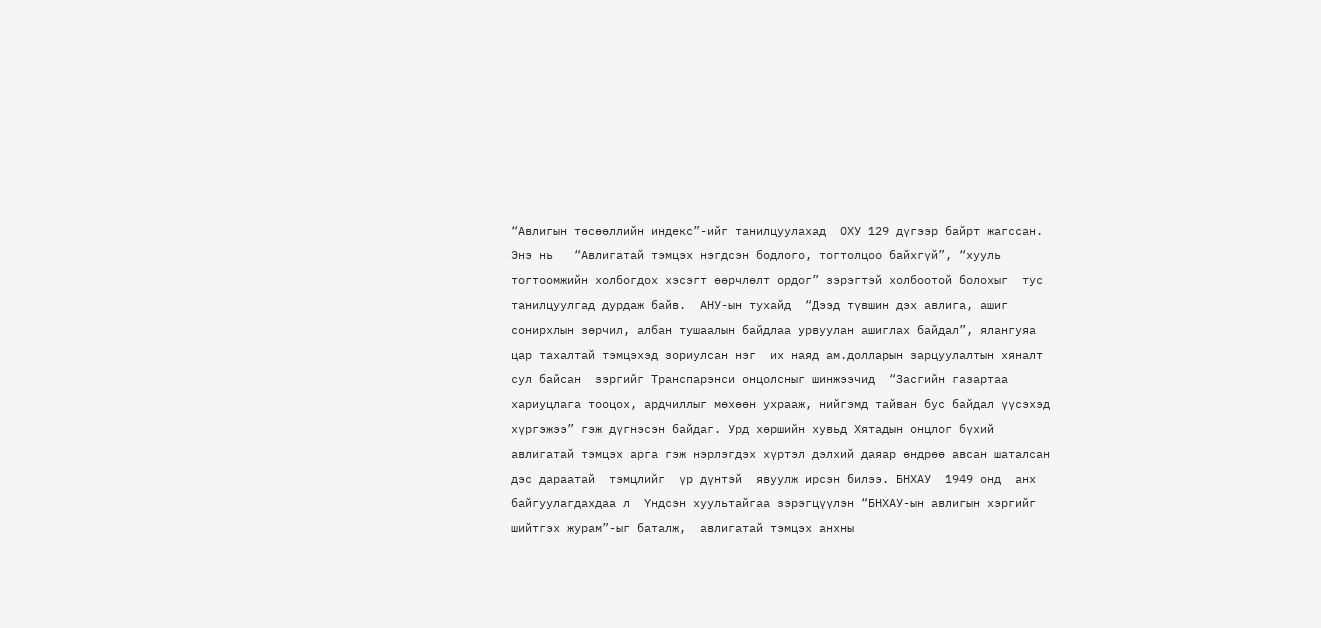“Авлигын төсөөллийн индекс”-ийг танилцуулахад  ОХУ 129 дүгээр байрт жагссан. Энэ нь   “Авлигатай тэмцэх нэгдсэн бодлого, тогтолцоо байхгүй”, “хууль тогтоомжийн холбогдох хэсэгт өөрчлөлт ордог” зэрэгтэй холбоотой болохыг  тус танилцуулгад дурдаж байв.  АНУ-ын тухайд  “Дээд түвшин дэх авлига, ашиг сонирхлын зөрчил, албан тушаалын байдлаа урвуулан ашиглах байдал”, ялангуяа  цар тахалтай тэмцэхэд зориулсан нэг  их наяд ам.долларын зарцуулалтын хяналт сул байсан  зэргийг Транспарэнси онцолсныг шинжээчид  “Засгийн газартаа хариуцлага тооцох, ардчиллыг мөхөөн ухрааж, нийгэмд тайван бус байдал үүсэхэд хүргэжээ” гэж дүгнэсэн байдаг. Урд хөршийн хувьд Хятадын онцлог бүхий авлигатай тэмцэх арга гэж нэрлэгдэх хүртэл дэлхий даяар өндрөө авсан шаталсан дэс дараатай  тэмцлийг  үр дүнтэй  явуулж ирсэн билээ. БНХАУ  1949 онд  анх байгуулагдахдаа л  Үндсэн хуультайгаа зэрэгцүүлэн “БНХАУ-ын авлигын хэргийг шийтгэх журам”-ыг баталж,  авлигатай тэмцэх анхны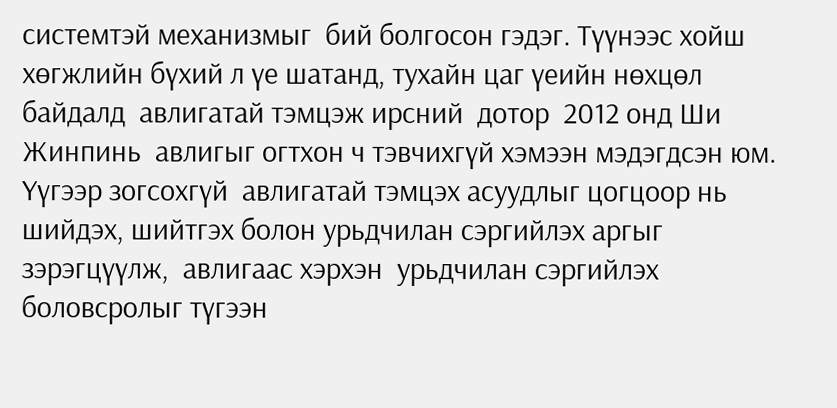системтэй механизмыг  бий болгосон гэдэг. Түүнээс хойш  хөгжлийн бүхий л үе шатанд, тухайн цаг үеийн нөхцөл байдалд  авлигатай тэмцэж ирсний  дотор  2012 онд Ши Жинпинь  авлигыг огтхон ч тэвчихгүй хэмээн мэдэгдсэн юм. Үүгээр зогсохгүй  авлигатай тэмцэх асуудлыг цогцоор нь шийдэх, шийтгэх болон урьдчилан сэргийлэх аргыг  зэрэгцүүлж,  авлигаас хэрхэн  урьдчилан сэргийлэх боловсролыг түгээн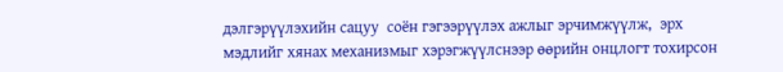дэлгэрүүлэхийн сацуу  соён гэгээрүүлэх ажлыг эрчимжүүлж,  эрх мэдлийг хянах механизмыг хэрэгжүүлснээр өөрийн онцлогт тохирсон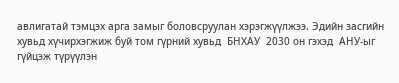авлигатай тэмцэх арга замыг боловсруулан хэрэгжүүлжээ. Эдийн засгийн хувьд хүчирхэгжиж буй том гүрний хувьд  БНХАУ  2030 он гэхэд  АНУ-ыг гүйцэж түрүүлэн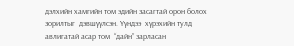дэлхийн хамгийн том эдийн засагтай орон болох зорилтыг  дэвшүүлсэн. Үүндээ  хүрэхийн тулд  авлигатай асар том  “дайн” зарласан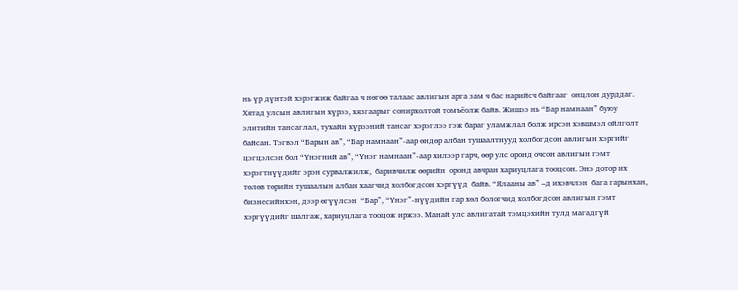нь үр дүнтэй хэрэгжиж байгаа ч нөгөө талаас авлигын арга зам ч бас нарийсч байгааг  онцлон дурддаг. Хятад улсын авлигын хүрээ, хязгаарыг сонирхолтой томъёолж байв. Жишээ нь “Бар намнаан” буюу элитийн тансаглал, тухайн хүрээний тансаг хэрэглээ гэж бараг уламжлал болж ирсэн хэвшмэл ойлголт байсан. Тэгвэл “Барын ав”, “Бар намнаан”-аар өндөр албан тушаалтнууд холбогдсон авлигын хэргийг цэгцэлсэн бол “Үнэгний ав”, “Үнэг намнаан”-аар хилээр гарч, өөр улс оронд очсон авлигын гэмт хэрэгтнүүдийг эрэн сурвалжилж,  баривчилж өөрийн  оронд авчран хариуцлага тооцсон. Энэ дотор их төлөв төрийн тушаалын албан хаагчид холбогдсон хэргүүд  байв. “Ялааны ав” –д ихэвчлэн  бага гарынхан, бизнесийнхэн, дээр өгүүлсэн  “Бар”, “Үнэг”-нүүдийн гар хөл бологчид холбогдсон авлигын гэмт хэргүүдийг шалгаж, хариуцлага тооцож иржээ. Манай улс авлигатай тэмцэхийн тулд магадгүй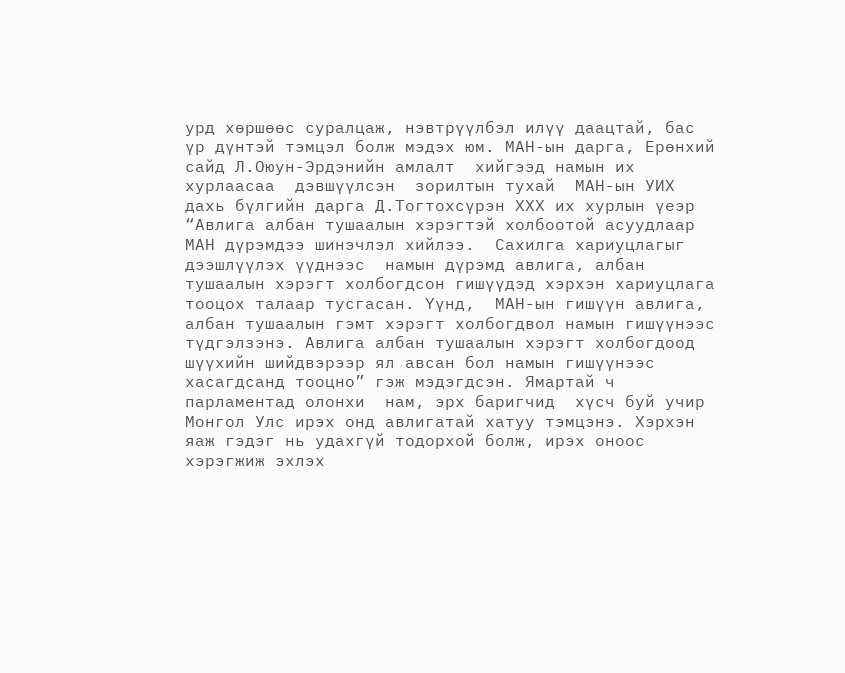урд хөршөөс суралцаж, нэвтрүүлбэл илүү даацтай, бас үр дүнтэй тэмцэл болж мэдэх юм. МАН-ын дарга, Ерөнхий сайд Л.Оюун-Эрдэнийн амлалт  хийгээд намын их хурлаасаа  дэвшүүлсэн  зорилтын тухай  МАН-ын УИХ дахь бүлгийн дарга Д.Тогтохсүрэн ХХХ их хурлын үеэр  “Авлига албан тушаалын хэрэгтэй холбоотой асуудлаар МАН дүрэмдээ шинэчлэл хийлээ.  Сахилга хариуцлагыг дээшлүүлэх үүднээс  намын дүрэмд авлига, албан тушаалын хэрэгт холбогдсон гишүүдэд хэрхэн хариуцлага тооцох талаар тусгасан. Үүнд,  МАН-ын гишүүн авлига, албан тушаалын гэмт хэрэгт холбогдвол намын гишүүнээс түдгэлзэнэ. Авлига албан тушаалын хэрэгт холбогдоод шүүхийн шийдвэрээр ял авсан бол намын гишүүнээс хасагдсанд тооцно” гэж мэдэгдсэн. Ямартай ч парламентад олонхи  нам, эрх баригчид  хүсч буй учир Монгол Улс ирэх онд авлигатай хатуу тэмцэнэ. Хэрхэн яаж гэдэг нь удахгүй тодорхой болж, ирэх оноос хэрэгжиж эхлэх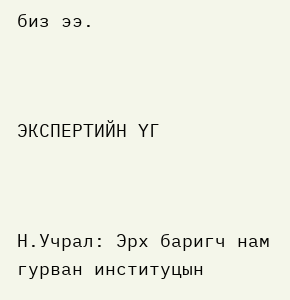биз ээ.



ЭКСПЕРТИЙН ҮГ



Н.Учрал: Эрх баригч нам  гурван институцын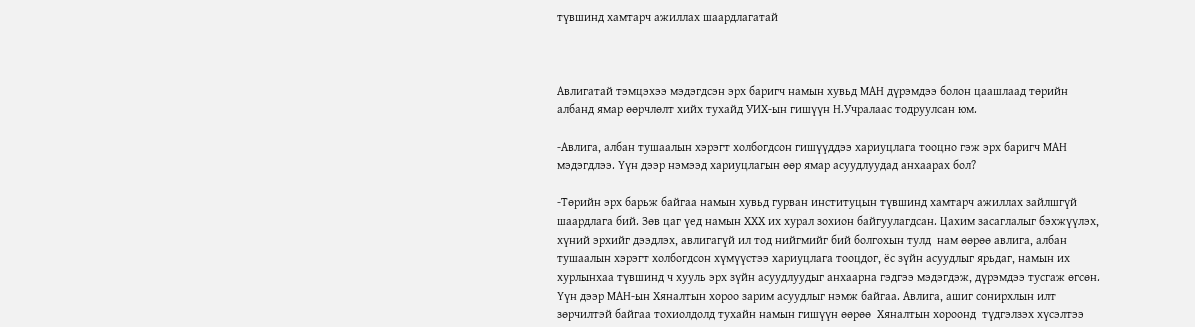түвшинд хамтарч ажиллах шаардлагатай



Авлигатай тэмцэхээ мэдэгдсэн эрх баригч намын хувьд МАН дүрэмдээ болон цаашлаад төрийн албанд ямар өөрчлөлт хийх тухайд УИХ-ын гишүүн Н.Учралаас тодруулсан юм.

-Авлига, албан тушаалын хэрэгт холбогдсон гишүүддээ хариуцлага тооцно гэж эрх баригч МАН мэдэгдлээ. Үүн дээр нэмээд хариуцлагын өөр ямар асуудлуудад анхаарах бол?

-Төрийн эрх барьж байгаа намын хувьд гурван институцын түвшинд хамтарч ажиллах зайлшгүй шаардлага бий. Зөв цаг үед намын ХХХ их хурал зохион байгуулагдсан. Цахим засаглалыг бэхжүүлэх, хүний эрхийг дээдлэх, авлигагүй ил тод нийгмийг бий болгохын тулд  нам өөрөө авлига, албан тушаалын хэрэгт холбогдсон хүмүүстээ хариуцлага тооцдог, ёс зүйн асуудлыг ярьдаг, намын их хурлынхаа түвшинд ч хууль эрх зүйн асуудлуудыг анхаарна гэдгээ мэдэгдэж, дүрэмдээ тусгаж өгсөн. Үүн дээр МАН-ын Хяналтын хороо зарим асуудлыг нэмж байгаа. Авлига, ашиг сонирхлын илт зөрчилтэй байгаа тохиолдолд тухайн намын гишүүн өөрөө  Хяналтын хороонд  түдгэлзэх хүсэлтээ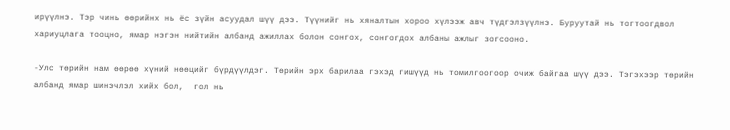ирүүлнэ. Тэр чинь өөрийнх нь ёс зүйн асуудал шүү дээ. Түүнийг нь хяналтын хороо хүлээж авч түдгэлзүүлнэ. Буруутай нь тогтоогдвол хариуцлага тооцно, ямар нэгэн нийтийн албанд ажиллах болон сонгох, сонгогдох албаны ажлыг зогсооно.

-Улс төрийн нам өөрөө хүний нөөцийг бүрдүүлдэг. Төрийн эрх барилаа гэхэд гишүүд нь томилгоогоор очиж байгаа шүү дээ. Тэгэхээр төрийн албанд ямар шинэчлэл хийх бол,  гол нь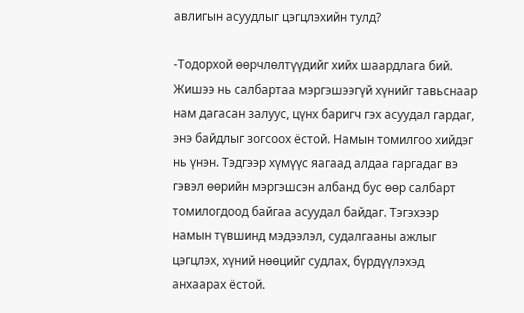авлигын асуудлыг цэгцлэхийн тулд?

-Тодорхой өөрчлөлтүүдийг хийх шаардлага бий. Жишээ нь салбартаа мэргэшээгүй хүнийг тавьснаар нам дагасан залуус, цүнх баригч гэх асуудал гардаг, энэ байдлыг зогсоох ёстой. Намын томилгоо хийдэг нь үнэн. Тэдгээр хүмүүс яагаад алдаа гаргадаг вэ гэвэл өөрийн мэргэшсэн албанд бус өөр салбарт томилогдоод байгаа асуудал байдаг. Тэгэхээр намын түвшинд мэдээлэл, судалгааны ажлыг цэгцлэх, хүний нөөцийг судлах, бүрдүүлэхэд анхаарах ёстой.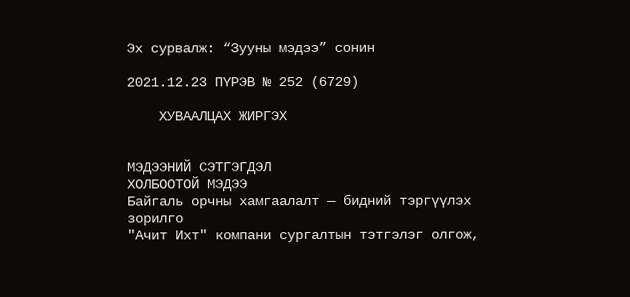Эх сурвалж: “Зууны мэдээ” сонин

2021.12.23 ПҮРЭВ № 252 (6729)

    ХУВААЛЦАХ ЖИРГЭХ


МЭДЭЭНИЙ СЭТГЭГДЭЛ
ХОЛБООТОЙ МЭДЭЭ
Байгаль орчны хамгаалалт — бидний тэргүүлэх зорилго
"Ачит Ихт" компани сургалтын тэтгэлэг олгож,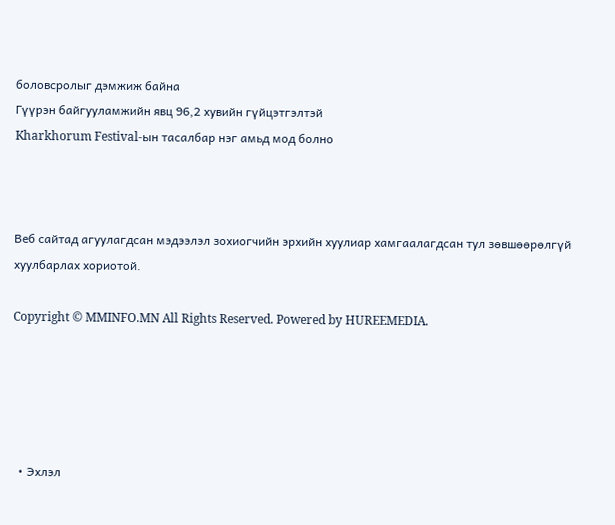боловсролыг дэмжиж байна
Гүүрэн байгууламжийн явц 96,2 хувийн гүйцэтгэлтэй
Kharkhorum Festival-ын тасалбар нэг амьд мод болно



Веб сайтад агуулагдсан мэдээлэл зохиогчийн эрхийн хуулиар хамгаалагдсан тул зөвшөөрөлгүй хуулбарлах хориотой.

Copyright © MMINFO.MN All Rights Reserved. Powered by HUREEMEDIA.





  • Эхлэл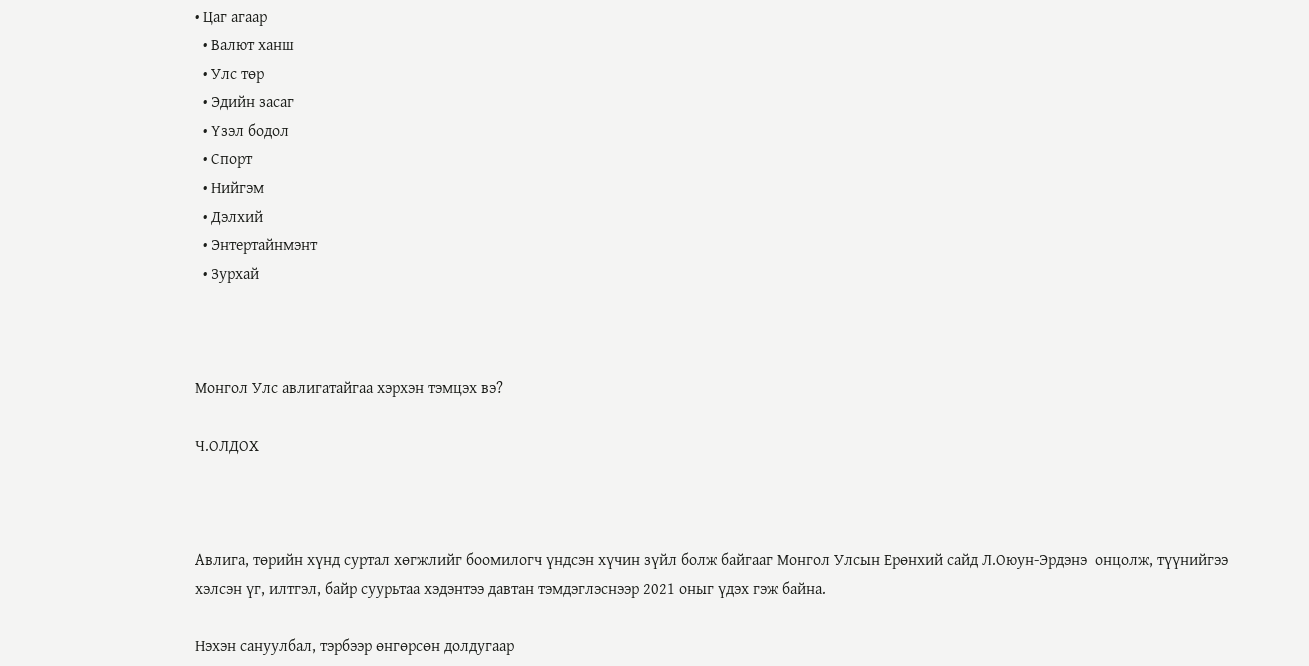• Цаг агаар
  • Валют ханш
  • Улс төр
  • Эдийн засаг
  • Үзэл бодол
  • Спорт
  • Нийгэм
  • Дэлхий
  • Энтертайнмэнт
  • Зурхай



Монгол Улс авлигатайгаа хэрхэн тэмцэх вэ?

Ч.ОЛДОХ



Авлига, төрийн хүнд суртал хөгжлийг боомилогч үндсэн хүчин зүйл болж байгааг Монгол Улсын Ерөнхий сайд Л.Оюун-Эрдэнэ  онцолж, түүнийгээ  хэлсэн үг, илтгэл, байр суурьтаа хэдэнтээ давтан тэмдэглэснээр 2021 оныг үдэх гэж байна.

Нэхэн сануулбал, тэрбээр өнгөрсөн долдугаар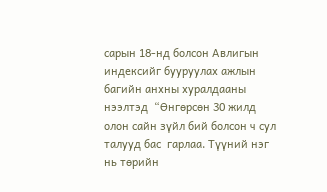сарын 18-нд болсон Авлигын индексийг бууруулах ажлын багийн анхны хуралдааны нээлтэд  “Өнгөрсөн 30 жилд олон сайн зүйл бий болсон ч сул талууд бас  гарлаа. Түүний нэг нь төрийн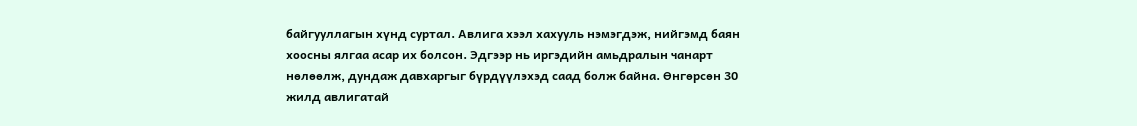байгууллагын хүнд суртал. Авлига хээл хахууль нэмэгдэж, нийгэмд баян хоосны ялгаа асар их болсон. Эдгээр нь иргэдийн амьдралын чанарт нөлөөлж, дундаж давхаргыг бүрдүүлэхэд саад болж байна. Өнгөрсөн 30 жилд авлигатай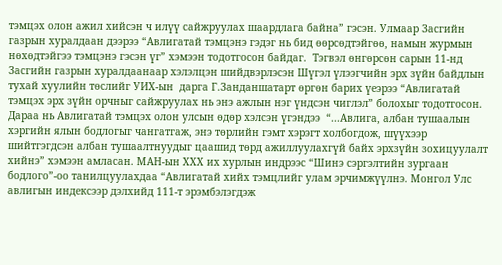тэмцэх олон ажил хийсэн ч илүү сайжруулах шаардлага байна” гэсэн. Улмаар Засгийн газрын хуралдаан дээрээ “Авлигатай тэмцэнэ гэдэг нь бид өөрсөдтэйгөө, намын журмын нөхөдтэйгээ тэмцэнэ гэсэн үг” хэмээн тодотгосон байдаг.  Тэгвэл өнгөрсөн сарын 11-нд Засгийн газрын хуралдаанаар хэлэлцэн шийдвэрлэсэн Шүгэл үлээгчийн эрх зүйн байдлын тухай хуулийн төслийг УИХ-ын  дарга Г.Занданшатарт өргөн барих үеэрээ “Авлигатай тэмцэх эрх зүйн орчныг сайжруулах нь энэ ажлын нэг үндсэн чиглэл” болохыг тодотгосон. Дараа нь Авлигатай тэмцэх олон улсын өдөр хэлсэн үгэндээ  “...Авлига, албан тушаалын хэргийн ялын бодлогыг чангатгаж, энэ төрлийн гэмт хэрэгт холбогдож, шүүхээр шийтгэгдсэн албан тушаалтнуудыг цаашид төрд ажиллуулахгүй байх эрхзүйн зохицуулалт хийнэ” хэмээн амласан. МАН-ын ХХХ их хурлын индрээс “Шинэ сэргэлтийн зургаан бодлого”-оо танилцуулахдаа “Авлигатай хийх тэмцлийг улам эрчимжүүлнэ. Монгол Улс авлигын индексээр дэлхийд 111-т эрэмбэлэгдэж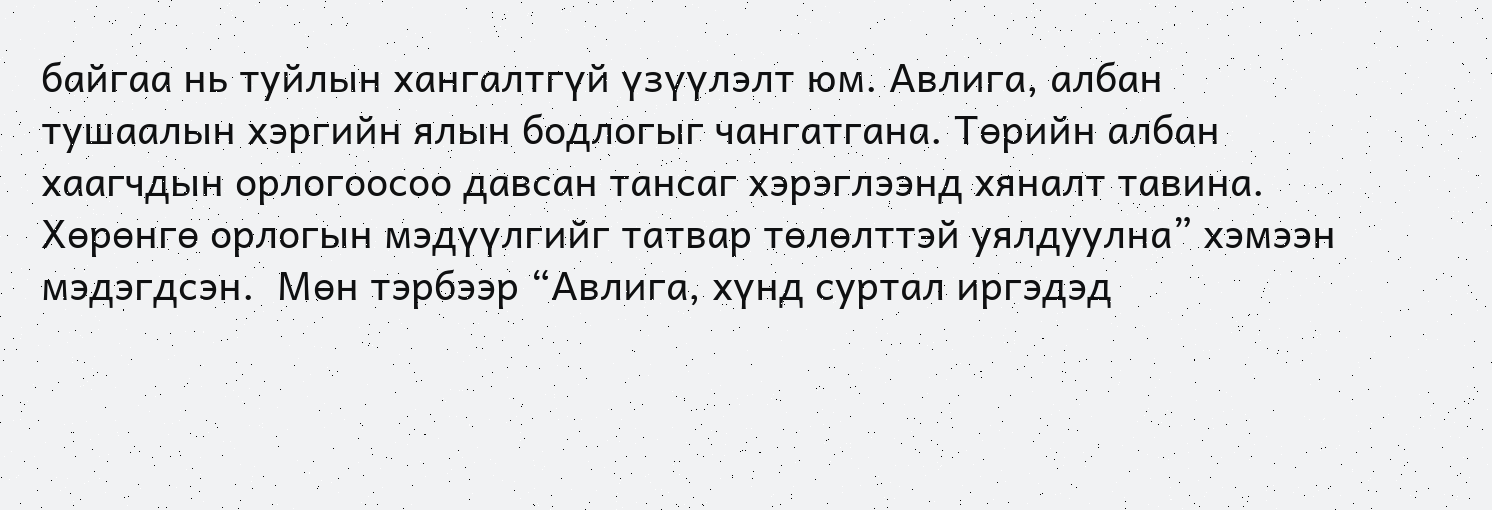байгаа нь туйлын хангалтгүй үзүүлэлт юм. Авлига, албан тушаалын хэргийн ялын бодлогыг чангатгана. Төрийн албан хаагчдын орлогоосоо давсан тансаг хэрэглээнд хяналт тавина. Хөрөнгө орлогын мэдүүлгийг татвар төлөлттэй уялдуулна” хэмээн мэдэгдсэн.  Мөн тэрбээр “Авлига, хүнд суртал иргэдэд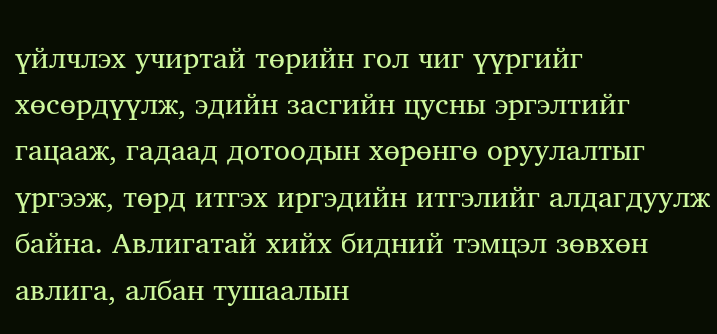үйлчлэх учиртай төрийн гол чиг үүргийг хөсөрдүүлж, эдийн засгийн цусны эргэлтийг гацааж, гадаад дотоодын хөрөнгө оруулалтыг үргээж, төрд итгэх иргэдийн итгэлийг алдагдуулж байна. Авлигатай хийх бидний тэмцэл зөвхөн авлига, албан тушаалын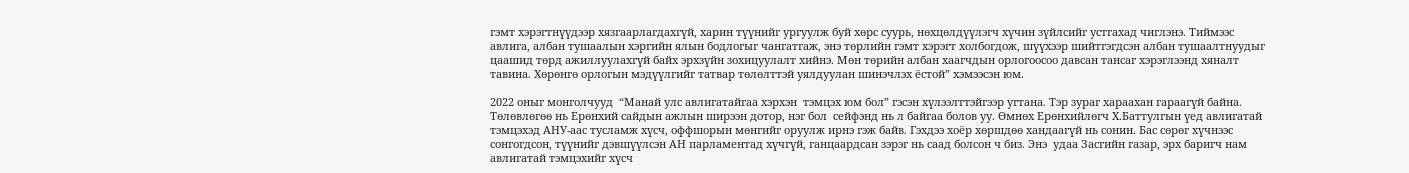гэмт хэрэгтнүүдээр хязгаарлагдахгүй, харин түүнийг ургуулж буй хөрс суурь, нөхцөлдүүлэгч хүчин зүйлсийг устгахад чиглэнэ. Тиймээс авлига, албан тушаалын хэргийн ялын бодлогыг чангатгаж, энэ төрлийн гэмт хэрэгт холбогдож, шүүхээр шийтгэгдсэн албан тушаалтнуудыг цаашид төрд ажиллуулахгүй байх эрхзүйн зохицуулалт хийнэ. Мөн төрийн албан хаагчдын орлогоосоо давсан тансаг хэрэглээнд хяналт тавина. Хөрөнгө орлогын мэдүүлгийг татвар төлөлттэй уялдуулан шинэчлэх ёстой” хэмээсэн юм.

2022 оныг монголчууд  “Манай улс авлигатайгаа хэрхэн  тэмцэх юм бол” гэсэн хүлээлттэйгээр угтана. Тэр зураг хараахан гараагүй байна. Төлөвлөгөө нь Ерөнхий сайдын ажлын ширээн дотор, нэг бол  сейфэнд нь л байгаа болов уу. Өмнөх Ерөнхийлөгч Х.Баттулгын үед авлигатай тэмцэхэд АНУ-аас тусламж хүсч, оффшорын мөнгийг оруулж ирнэ гэж байв. Гэхдээ хоёр хөршдөө хандаагүй нь сонин. Бас сөрөг хүчнээс сонгогдсон, түүнийг дэвшүүлсэн АН парламентад хүчгүй, ганцаардсан зэрэг нь саад болсон ч биз. Энэ  удаа Засгийн газар, эрх баригч нам авлигатай тэмцэхийг хүсч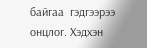байгаа  гэдгээрээ онцлог. Хэдхэн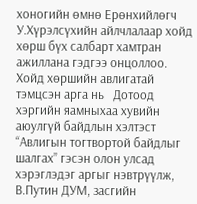хоногийн өмнө Ерөнхийлөгч У.Хүрэлсүхийн айлчлалаар хойд хөрш бүх салбарт хамтран ажиллана гэдгээ онцоллоо. Хойд хөршийн авлигатай тэмцсэн арга нь   Дотоод хэргийн яамныхаа хувийн аюулгүй байдлын хэлтэст “Авлигын тогтвортой байдлыг шалгах” гэсэн олон улсад  хэрэглэдэг аргыг нэвтрүүлж, В.Путин ДУМ, засгийн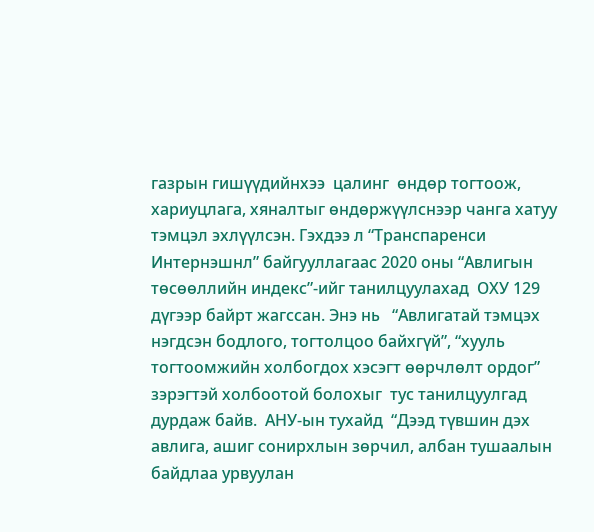газрын гишүүдийнхээ  цалинг  өндөр тогтоож, хариуцлага, хяналтыг өндөржүүлснээр чанга хатуу тэмцэл эхлүүлсэн. Гэхдээ л “Транспаренси Интернэшнл” байгууллагаас 2020 оны “Авлигын төсөөллийн индекс”-ийг танилцуулахад  ОХУ 129 дүгээр байрт жагссан. Энэ нь   “Авлигатай тэмцэх нэгдсэн бодлого, тогтолцоо байхгүй”, “хууль тогтоомжийн холбогдох хэсэгт өөрчлөлт ордог” зэрэгтэй холбоотой болохыг  тус танилцуулгад дурдаж байв.  АНУ-ын тухайд  “Дээд түвшин дэх авлига, ашиг сонирхлын зөрчил, албан тушаалын байдлаа урвуулан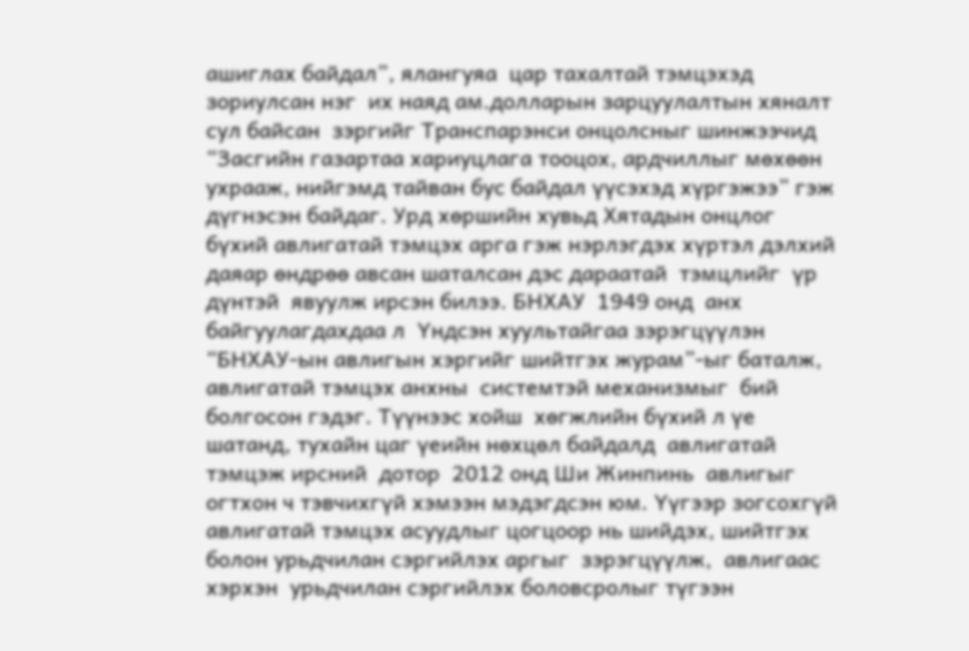ашиглах байдал”, ялангуяа  цар тахалтай тэмцэхэд зориулсан нэг  их наяд ам.долларын зарцуулалтын хяналт сул байсан  зэргийг Транспарэнси онцолсныг шинжээчид  “Засгийн газартаа хариуцлага тооцох, ардчиллыг мөхөөн ухрааж, нийгэмд тайван бус байдал үүсэхэд хүргэжээ” гэж дүгнэсэн байдаг. Урд хөршийн хувьд Хятадын онцлог бүхий авлигатай тэмцэх арга гэж нэрлэгдэх хүртэл дэлхий даяар өндрөө авсан шаталсан дэс дараатай  тэмцлийг  үр дүнтэй  явуулж ирсэн билээ. БНХАУ  1949 онд  анх байгуулагдахдаа л  Үндсэн хуультайгаа зэрэгцүүлэн “БНХАУ-ын авлигын хэргийг шийтгэх журам”-ыг баталж,  авлигатай тэмцэх анхны  системтэй механизмыг  бий болгосон гэдэг. Түүнээс хойш  хөгжлийн бүхий л үе шатанд, тухайн цаг үеийн нөхцөл байдалд  авлигатай тэмцэж ирсний  дотор  2012 онд Ши Жинпинь  авлигыг огтхон ч тэвчихгүй хэмээн мэдэгдсэн юм. Үүгээр зогсохгүй  авлигатай тэмцэх асуудлыг цогцоор нь шийдэх, шийтгэх болон урьдчилан сэргийлэх аргыг  зэрэгцүүлж,  авлигаас хэрхэн  урьдчилан сэргийлэх боловсролыг түгээн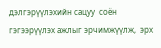дэлгэрүүлэхийн сацуу  соён гэгээрүүлэх ажлыг эрчимжүүлж,  эрх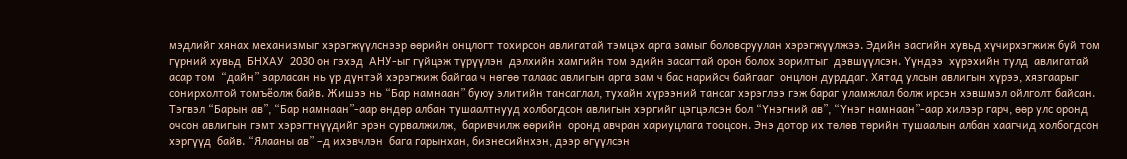мэдлийг хянах механизмыг хэрэгжүүлснээр өөрийн онцлогт тохирсон авлигатай тэмцэх арга замыг боловсруулан хэрэгжүүлжээ. Эдийн засгийн хувьд хүчирхэгжиж буй том гүрний хувьд  БНХАУ  2030 он гэхэд  АНУ-ыг гүйцэж түрүүлэн  дэлхийн хамгийн том эдийн засагтай орон болох зорилтыг  дэвшүүлсэн. Үүндээ  хүрэхийн тулд  авлигатай асар том  “дайн” зарласан нь үр дүнтэй хэрэгжиж байгаа ч нөгөө талаас авлигын арга зам ч бас нарийсч байгааг  онцлон дурддаг. Хятад улсын авлигын хүрээ, хязгаарыг сонирхолтой томъёолж байв. Жишээ нь “Бар намнаан” буюу элитийн тансаглал, тухайн хүрээний тансаг хэрэглээ гэж бараг уламжлал болж ирсэн хэвшмэл ойлголт байсан. Тэгвэл “Барын ав”, “Бар намнаан”-аар өндөр албан тушаалтнууд холбогдсон авлигын хэргийг цэгцэлсэн бол “Үнэгний ав”, “Үнэг намнаан”-аар хилээр гарч, өөр улс оронд очсон авлигын гэмт хэрэгтнүүдийг эрэн сурвалжилж,  баривчилж өөрийн  оронд авчран хариуцлага тооцсон. Энэ дотор их төлөв төрийн тушаалын албан хаагчид холбогдсон хэргүүд  байв. “Ялааны ав” –д ихэвчлэн  бага гарынхан, бизнесийнхэн, дээр өгүүлсэн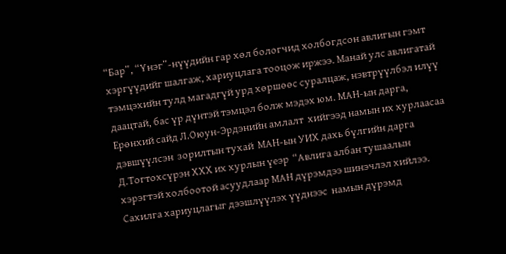“Бар”, “Үнэг”-нүүдийн гар хөл бологчид холбогдсон авлигын гэмт хэргүүдийг шалгаж, хариуцлага тооцож иржээ. Манай улс авлигатай тэмцэхийн тулд магадгүй урд хөршөөс суралцаж, нэвтрүүлбэл илүү даацтай, бас үр дүнтэй тэмцэл болж мэдэх юм. МАН-ын дарга, Ерөнхий сайд Л.Оюун-Эрдэнийн амлалт  хийгээд намын их хурлаасаа  дэвшүүлсэн  зорилтын тухай  МАН-ын УИХ дахь бүлгийн дарга Д.Тогтохсүрэн ХХХ их хурлын үеэр  “Авлига албан тушаалын хэрэгтэй холбоотой асуудлаар МАН дүрэмдээ шинэчлэл хийлээ.  Сахилга хариуцлагыг дээшлүүлэх үүднээс  намын дүрэмд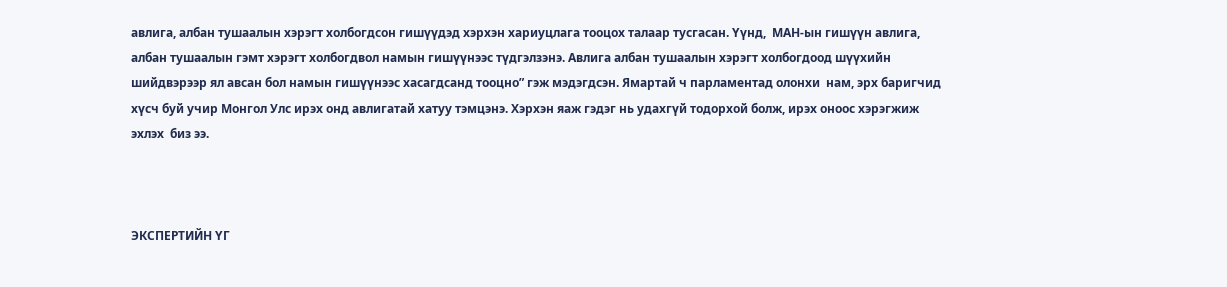авлига, албан тушаалын хэрэгт холбогдсон гишүүдэд хэрхэн хариуцлага тооцох талаар тусгасан. Үүнд,  МАН-ын гишүүн авлига, албан тушаалын гэмт хэрэгт холбогдвол намын гишүүнээс түдгэлзэнэ. Авлига албан тушаалын хэрэгт холбогдоод шүүхийн шийдвэрээр ял авсан бол намын гишүүнээс хасагдсанд тооцно” гэж мэдэгдсэн. Ямартай ч парламентад олонхи  нам, эрх баригчид  хүсч буй учир Монгол Улс ирэх онд авлигатай хатуу тэмцэнэ. Хэрхэн яаж гэдэг нь удахгүй тодорхой болж, ирэх оноос хэрэгжиж эхлэх  биз ээ.



ЭКСПЕРТИЙН ҮГ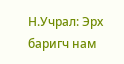Н.Учрал: Эрх баригч нам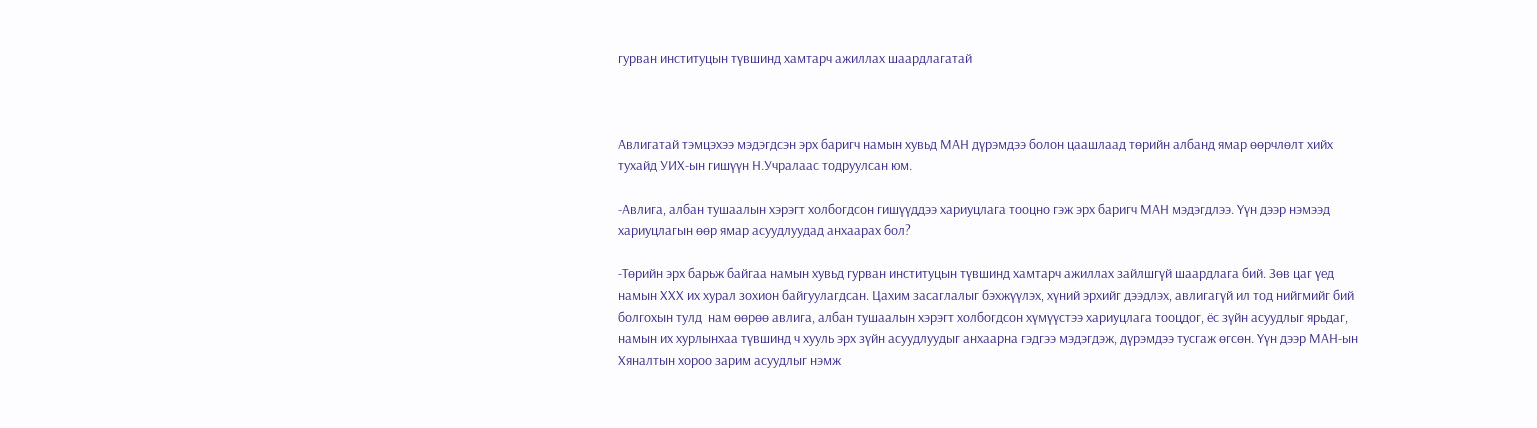гурван институцын түвшинд хамтарч ажиллах шаардлагатай



Авлигатай тэмцэхээ мэдэгдсэн эрх баригч намын хувьд МАН дүрэмдээ болон цаашлаад төрийн албанд ямар өөрчлөлт хийх тухайд УИХ-ын гишүүн Н.Учралаас тодруулсан юм.

-Авлига, албан тушаалын хэрэгт холбогдсон гишүүддээ хариуцлага тооцно гэж эрх баригч МАН мэдэгдлээ. Үүн дээр нэмээд хариуцлагын өөр ямар асуудлуудад анхаарах бол?

-Төрийн эрх барьж байгаа намын хувьд гурван институцын түвшинд хамтарч ажиллах зайлшгүй шаардлага бий. Зөв цаг үед намын ХХХ их хурал зохион байгуулагдсан. Цахим засаглалыг бэхжүүлэх, хүний эрхийг дээдлэх, авлигагүй ил тод нийгмийг бий болгохын тулд  нам өөрөө авлига, албан тушаалын хэрэгт холбогдсон хүмүүстээ хариуцлага тооцдог, ёс зүйн асуудлыг ярьдаг, намын их хурлынхаа түвшинд ч хууль эрх зүйн асуудлуудыг анхаарна гэдгээ мэдэгдэж, дүрэмдээ тусгаж өгсөн. Үүн дээр МАН-ын Хяналтын хороо зарим асуудлыг нэмж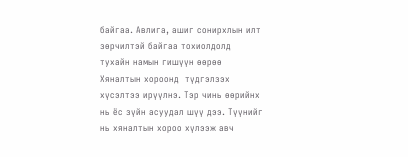байгаа. Авлига, ашиг сонирхлын илт зөрчилтэй байгаа тохиолдолд тухайн намын гишүүн өөрөө  Хяналтын хороонд  түдгэлзэх хүсэлтээ ирүүлнэ. Тэр чинь өөрийнх нь ёс зүйн асуудал шүү дээ. Түүнийг нь хяналтын хороо хүлээж авч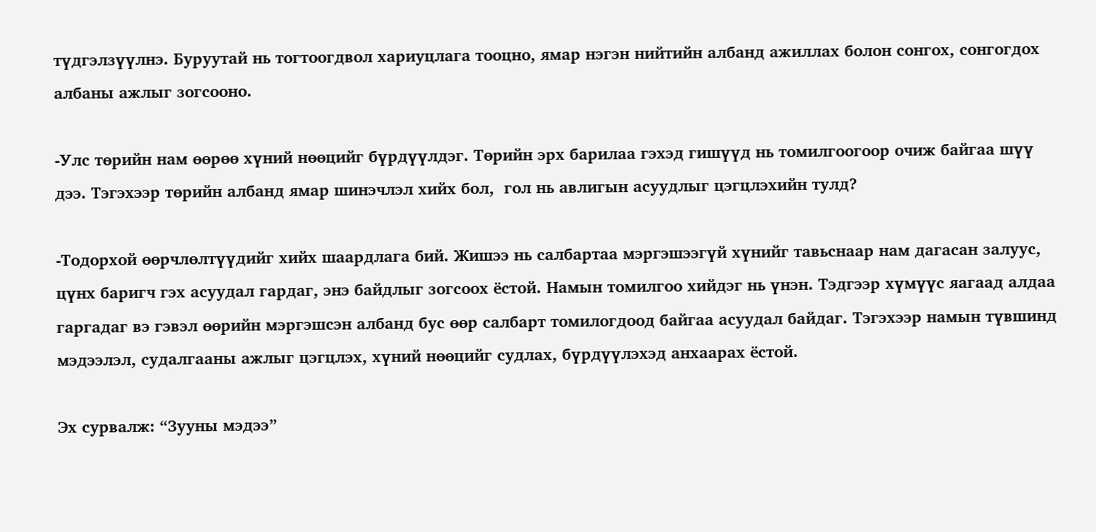түдгэлзүүлнэ. Буруутай нь тогтоогдвол хариуцлага тооцно, ямар нэгэн нийтийн албанд ажиллах болон сонгох, сонгогдох албаны ажлыг зогсооно.

-Улс төрийн нам өөрөө хүний нөөцийг бүрдүүлдэг. Төрийн эрх барилаа гэхэд гишүүд нь томилгоогоор очиж байгаа шүү дээ. Тэгэхээр төрийн албанд ямар шинэчлэл хийх бол,  гол нь авлигын асуудлыг цэгцлэхийн тулд?

-Тодорхой өөрчлөлтүүдийг хийх шаардлага бий. Жишээ нь салбартаа мэргэшээгүй хүнийг тавьснаар нам дагасан залуус, цүнх баригч гэх асуудал гардаг, энэ байдлыг зогсоох ёстой. Намын томилгоо хийдэг нь үнэн. Тэдгээр хүмүүс яагаад алдаа гаргадаг вэ гэвэл өөрийн мэргэшсэн албанд бус өөр салбарт томилогдоод байгаа асуудал байдаг. Тэгэхээр намын түвшинд мэдээлэл, судалгааны ажлыг цэгцлэх, хүний нөөцийг судлах, бүрдүүлэхэд анхаарах ёстой.

Эх сурвалж: “Зууны мэдээ”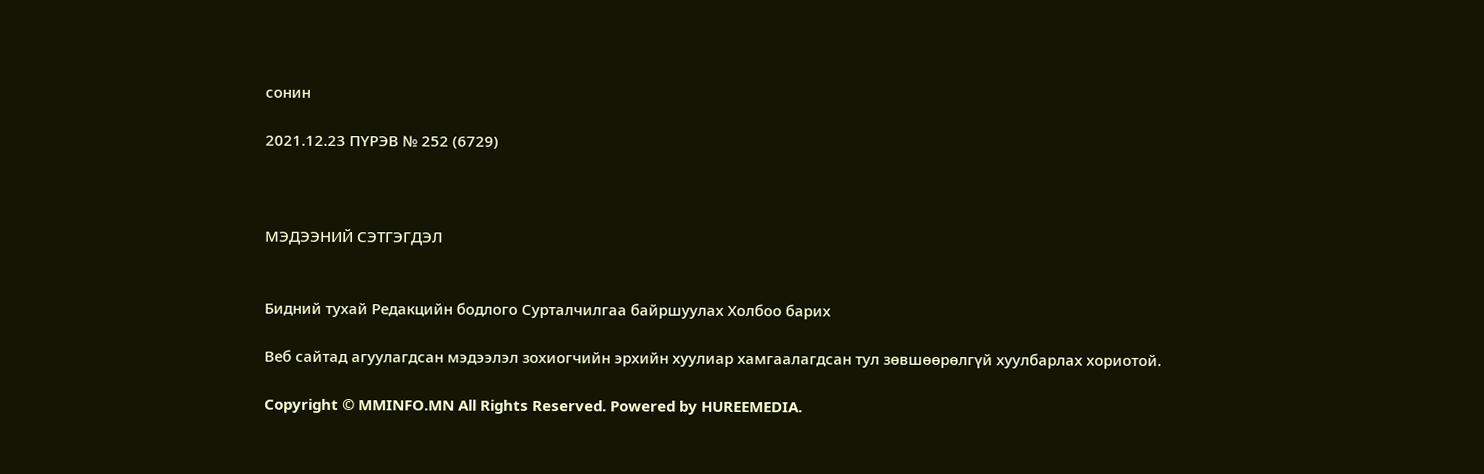сонин

2021.12.23 ПҮРЭВ № 252 (6729)



МЭДЭЭНИЙ СЭТГЭГДЭЛ


Бидний тухай Редакцийн бодлого Сурталчилгаа байршуулах Холбоо барих

Веб сайтад агуулагдсан мэдээлэл зохиогчийн эрхийн хуулиар хамгаалагдсан тул зөвшөөрөлгүй хуулбарлах хориотой.

Copyright © MMINFO.MN All Rights Reserved. Powered by HUREEMEDIA.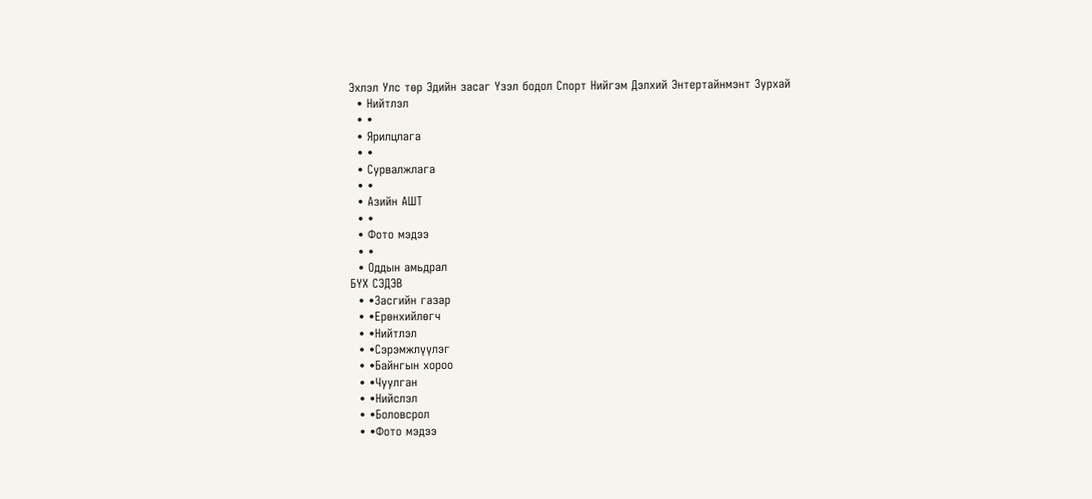Эхлэл Улс төр Эдийн засаг Үзэл бодол Спорт Нийгэм Дэлхий Энтертайнмэнт Зурхай
  • Нийтлэл
  • •
  • Ярилцлага
  • •
  • Сурвалжлага
  • •
  • Азийн АШТ
  • •
  • Фото мэдээ
  • •
  • Оддын амьдрал
БҮХ СЭДЭВ
  • •Засгийн газар
  • •Ерөнхийлөгч
  • •Нийтлэл
  • •Сэрэмжлүүлэг
  • •Байнгын хороо
  • •Чуулган
  • •Нийслэл
  • •Боловсрол
  • •Фото мэдээ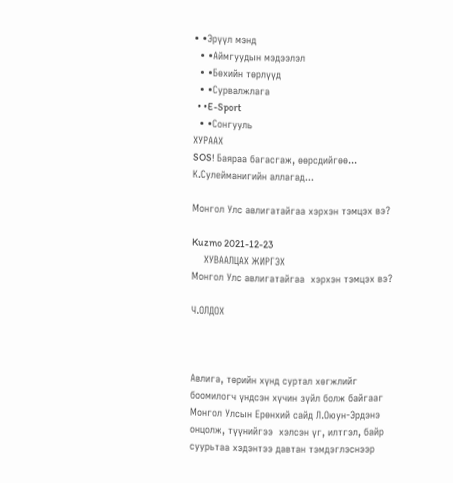• •Эрүүл мэнд
  • •Аймгуудын мэдээлэл
  • •Бөхийн төрлүүд
  • •Сурвалжлага
  • •E-Sport
  • •Сонгууль
ХУРААХ
SOS! Баяраа багасгаж, өөрсдийгөө...
К.Сулейманигийн аллагад...

Монгол Улс авлигатайгаа хэрхэн тэмцэх вэ?

Kuzmo 2021-12-23
    ХУВААЛЦАХ ЖИРГЭХ
Монгол Улс авлигатайгаа  хэрхэн тэмцэх вэ?

Ч.ОЛДОХ



Авлига, төрийн хүнд суртал хөгжлийг боомилогч үндсэн хүчин зүйл болж байгааг Монгол Улсын Ерөнхий сайд Л.Оюун-Эрдэнэ  онцолж, түүнийгээ  хэлсэн үг, илтгэл, байр суурьтаа хэдэнтээ давтан тэмдэглэснээр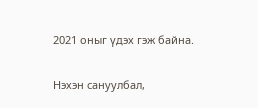2021 оныг үдэх гэж байна.

Нэхэн сануулбал,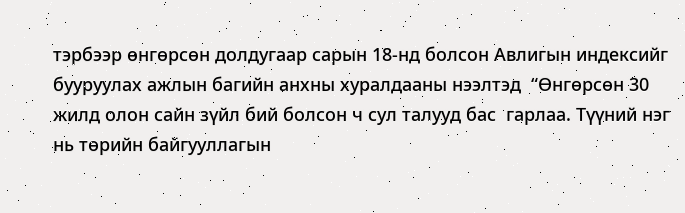тэрбээр өнгөрсөн долдугаар сарын 18-нд болсон Авлигын индексийг бууруулах ажлын багийн анхны хуралдааны нээлтэд  “Өнгөрсөн 30 жилд олон сайн зүйл бий болсон ч сул талууд бас  гарлаа. Түүний нэг нь төрийн байгууллагын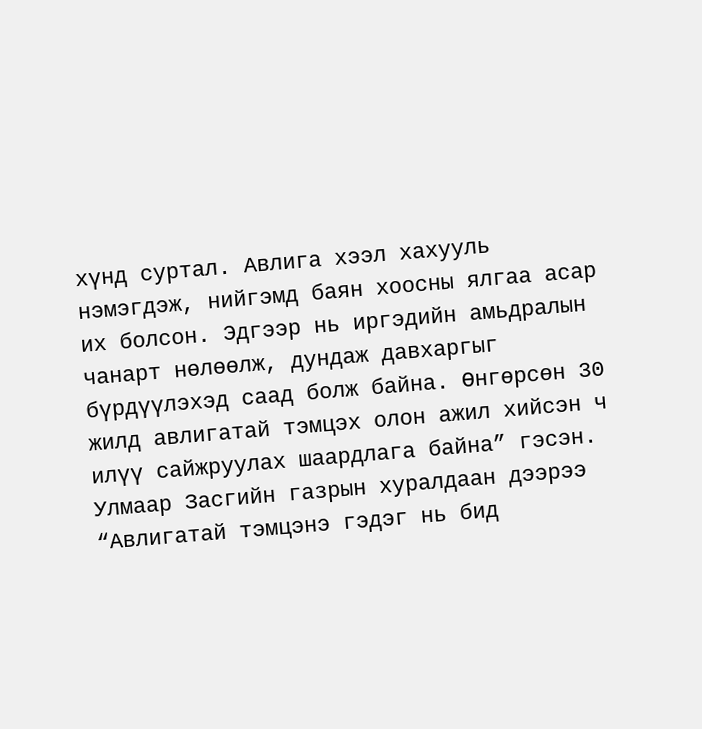хүнд суртал. Авлига хээл хахууль нэмэгдэж, нийгэмд баян хоосны ялгаа асар их болсон. Эдгээр нь иргэдийн амьдралын чанарт нөлөөлж, дундаж давхаргыг бүрдүүлэхэд саад болж байна. Өнгөрсөн 30 жилд авлигатай тэмцэх олон ажил хийсэн ч илүү сайжруулах шаардлага байна” гэсэн. Улмаар Засгийн газрын хуралдаан дээрээ “Авлигатай тэмцэнэ гэдэг нь бид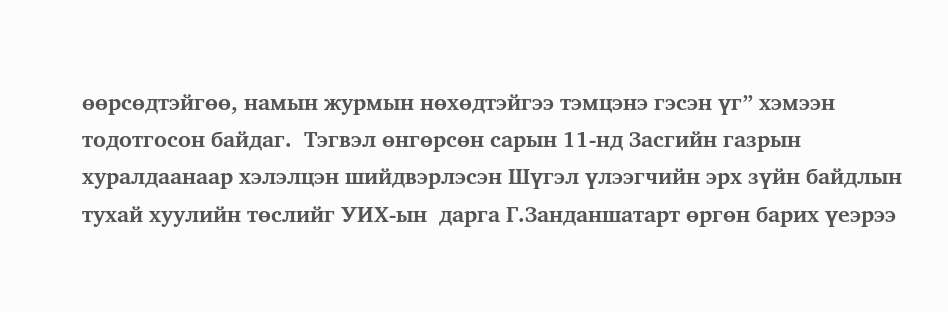өөрсөдтэйгөө, намын журмын нөхөдтэйгээ тэмцэнэ гэсэн үг” хэмээн тодотгосон байдаг.  Тэгвэл өнгөрсөн сарын 11-нд Засгийн газрын хуралдаанаар хэлэлцэн шийдвэрлэсэн Шүгэл үлээгчийн эрх зүйн байдлын тухай хуулийн төслийг УИХ-ын  дарга Г.Занданшатарт өргөн барих үеэрээ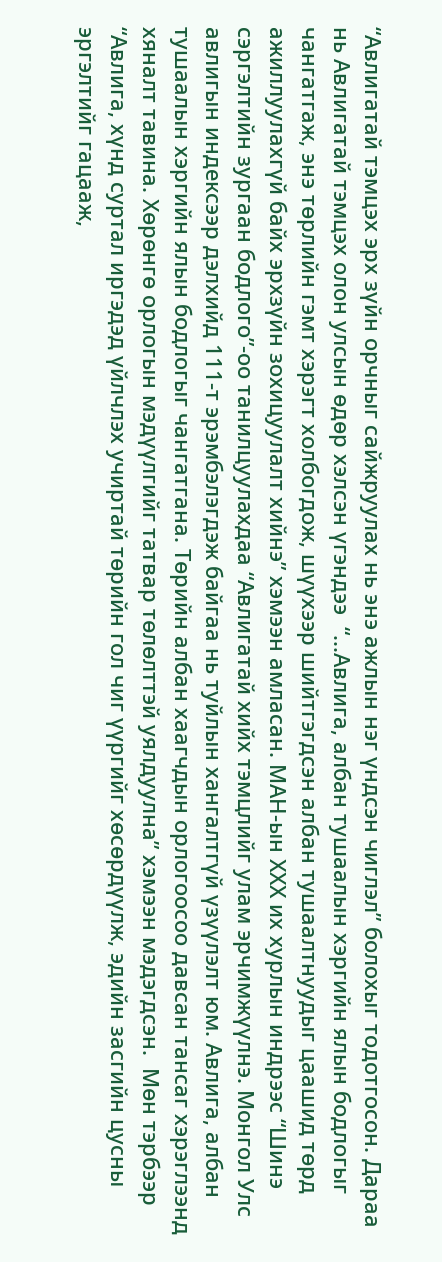“Авлигатай тэмцэх эрх зүйн орчныг сайжруулах нь энэ ажлын нэг үндсэн чиглэл” болохыг тодотгосон. Дараа нь Авлигатай тэмцэх олон улсын өдөр хэлсэн үгэндээ  “...Авлига, албан тушаалын хэргийн ялын бодлогыг чангатгаж, энэ төрлийн гэмт хэрэгт холбогдож, шүүхээр шийтгэгдсэн албан тушаалтнуудыг цаашид төрд ажиллуулахгүй байх эрхзүйн зохицуулалт хийнэ” хэмээн амласан. МАН-ын ХХХ их хурлын индрээс “Шинэ сэргэлтийн зургаан бодлого”-оо танилцуулахдаа “Авлигатай хийх тэмцлийг улам эрчимжүүлнэ. Монгол Улс авлигын индексээр дэлхийд 111-т эрэмбэлэгдэж байгаа нь туйлын хангалтгүй үзүүлэлт юм. Авлига, албан тушаалын хэргийн ялын бодлогыг чангатгана. Төрийн албан хаагчдын орлогоосоо давсан тансаг хэрэглээнд хяналт тавина. Хөрөнгө орлогын мэдүүлгийг татвар төлөлттэй уялдуулна” хэмээн мэдэгдсэн.  Мөн тэрбээр “Авлига, хүнд суртал иргэдэд үйлчлэх учиртай төрийн гол чиг үүргийг хөсөрдүүлж, эдийн засгийн цусны эргэлтийг гацааж,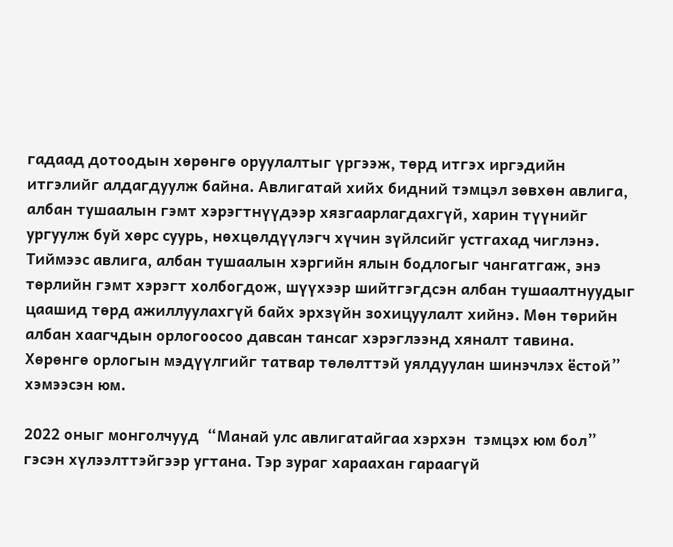гадаад дотоодын хөрөнгө оруулалтыг үргээж, төрд итгэх иргэдийн итгэлийг алдагдуулж байна. Авлигатай хийх бидний тэмцэл зөвхөн авлига, албан тушаалын гэмт хэрэгтнүүдээр хязгаарлагдахгүй, харин түүнийг ургуулж буй хөрс суурь, нөхцөлдүүлэгч хүчин зүйлсийг устгахад чиглэнэ. Тиймээс авлига, албан тушаалын хэргийн ялын бодлогыг чангатгаж, энэ төрлийн гэмт хэрэгт холбогдож, шүүхээр шийтгэгдсэн албан тушаалтнуудыг цаашид төрд ажиллуулахгүй байх эрхзүйн зохицуулалт хийнэ. Мөн төрийн албан хаагчдын орлогоосоо давсан тансаг хэрэглээнд хяналт тавина. Хөрөнгө орлогын мэдүүлгийг татвар төлөлттэй уялдуулан шинэчлэх ёстой” хэмээсэн юм.

2022 оныг монголчууд  “Манай улс авлигатайгаа хэрхэн  тэмцэх юм бол” гэсэн хүлээлттэйгээр угтана. Тэр зураг хараахан гараагүй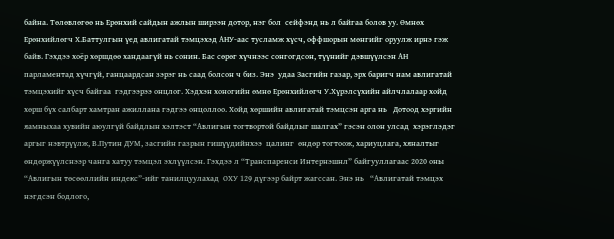байна. Төлөвлөгөө нь Ерөнхий сайдын ажлын ширээн дотор, нэг бол  сейфэнд нь л байгаа болов уу. Өмнөх Ерөнхийлөгч Х.Баттулгын үед авлигатай тэмцэхэд АНУ-аас тусламж хүсч, оффшорын мөнгийг оруулж ирнэ гэж байв. Гэхдээ хоёр хөршдөө хандаагүй нь сонин. Бас сөрөг хүчнээс сонгогдсон, түүнийг дэвшүүлсэн АН парламентад хүчгүй, ганцаардсан зэрэг нь саад болсон ч биз. Энэ  удаа Засгийн газар, эрх баригч нам авлигатай тэмцэхийг хүсч байгаа  гэдгээрээ онцлог. Хэдхэн хоногийн өмнө Ерөнхийлөгч У.Хүрэлсүхийн айлчлалаар хойд хөрш бүх салбарт хамтран ажиллана гэдгээ онцоллоо. Хойд хөршийн авлигатай тэмцсэн арга нь   Дотоод хэргийн яамныхаа хувийн аюулгүй байдлын хэлтэст “Авлигын тогтвортой байдлыг шалгах” гэсэн олон улсад  хэрэглэдэг аргыг нэвтрүүлж, В.Путин ДУМ, засгийн газрын гишүүдийнхээ  цалинг  өндөр тогтоож, хариуцлага, хяналтыг өндөржүүлснээр чанга хатуу тэмцэл эхлүүлсэн. Гэхдээ л “Транспаренси Интернэшнл” байгууллагаас 2020 оны “Авлигын төсөөллийн индекс”-ийг танилцуулахад  ОХУ 129 дүгээр байрт жагссан. Энэ нь   “Авлигатай тэмцэх нэгдсэн бодлого,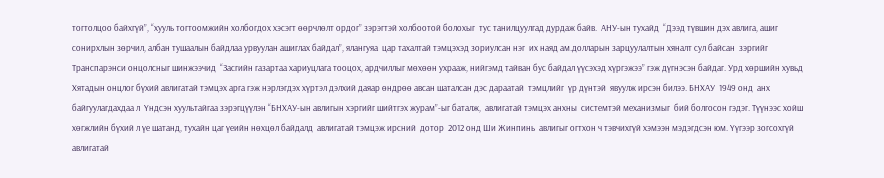тогтолцоо байхгүй”, “хууль тогтоомжийн холбогдох хэсэгт өөрчлөлт ордог” зэрэгтэй холбоотой болохыг  тус танилцуулгад дурдаж байв.  АНУ-ын тухайд  “Дээд түвшин дэх авлига, ашиг сонирхлын зөрчил, албан тушаалын байдлаа урвуулан ашиглах байдал”, ялангуяа  цар тахалтай тэмцэхэд зориулсан нэг  их наяд ам.долларын зарцуулалтын хяналт сул байсан  зэргийг Транспарэнси онцолсныг шинжээчид  “Засгийн газартаа хариуцлага тооцох, ардчиллыг мөхөөн ухрааж, нийгэмд тайван бус байдал үүсэхэд хүргэжээ” гэж дүгнэсэн байдаг. Урд хөршийн хувьд Хятадын онцлог бүхий авлигатай тэмцэх арга гэж нэрлэгдэх хүртэл дэлхий даяар өндрөө авсан шаталсан дэс дараатай  тэмцлийг  үр дүнтэй  явуулж ирсэн билээ. БНХАУ  1949 онд  анх байгуулагдахдаа л  Үндсэн хуультайгаа зэрэгцүүлэн “БНХАУ-ын авлигын хэргийг шийтгэх журам”-ыг баталж,  авлигатай тэмцэх анхны  системтэй механизмыг  бий болгосон гэдэг. Түүнээс хойш  хөгжлийн бүхий л үе шатанд, тухайн цаг үеийн нөхцөл байдалд  авлигатай тэмцэж ирсний  дотор  2012 онд Ши Жинпинь  авлигыг огтхон ч тэвчихгүй хэмээн мэдэгдсэн юм. Үүгээр зогсохгүй  авлигатай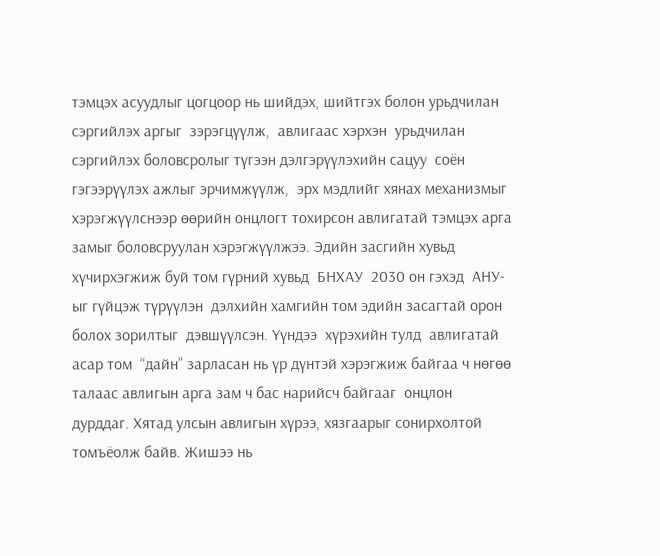тэмцэх асуудлыг цогцоор нь шийдэх, шийтгэх болон урьдчилан сэргийлэх аргыг  зэрэгцүүлж,  авлигаас хэрхэн  урьдчилан сэргийлэх боловсролыг түгээн дэлгэрүүлэхийн сацуу  соён гэгээрүүлэх ажлыг эрчимжүүлж,  эрх мэдлийг хянах механизмыг хэрэгжүүлснээр өөрийн онцлогт тохирсон авлигатай тэмцэх арга замыг боловсруулан хэрэгжүүлжээ. Эдийн засгийн хувьд хүчирхэгжиж буй том гүрний хувьд  БНХАУ  2030 он гэхэд  АНУ-ыг гүйцэж түрүүлэн  дэлхийн хамгийн том эдийн засагтай орон болох зорилтыг  дэвшүүлсэн. Үүндээ  хүрэхийн тулд  авлигатай асар том  “дайн” зарласан нь үр дүнтэй хэрэгжиж байгаа ч нөгөө талаас авлигын арга зам ч бас нарийсч байгааг  онцлон дурддаг. Хятад улсын авлигын хүрээ, хязгаарыг сонирхолтой томъёолж байв. Жишээ нь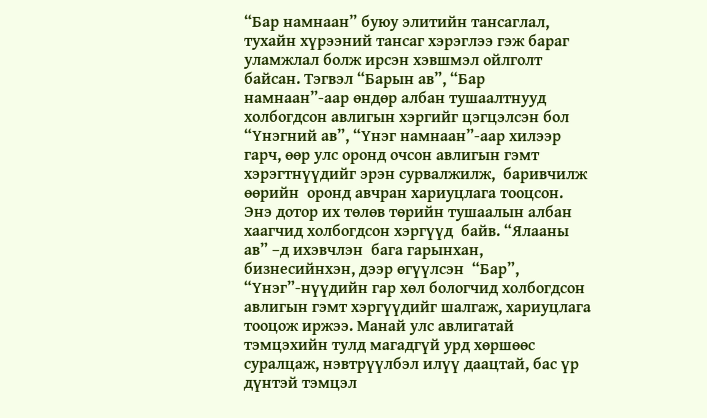“Бар намнаан” буюу элитийн тансаглал, тухайн хүрээний тансаг хэрэглээ гэж бараг уламжлал болж ирсэн хэвшмэл ойлголт байсан. Тэгвэл “Барын ав”, “Бар намнаан”-аар өндөр албан тушаалтнууд холбогдсон авлигын хэргийг цэгцэлсэн бол “Үнэгний ав”, “Үнэг намнаан”-аар хилээр гарч, өөр улс оронд очсон авлигын гэмт хэрэгтнүүдийг эрэн сурвалжилж,  баривчилж өөрийн  оронд авчран хариуцлага тооцсон. Энэ дотор их төлөв төрийн тушаалын албан хаагчид холбогдсон хэргүүд  байв. “Ялааны ав” –д ихэвчлэн  бага гарынхан, бизнесийнхэн, дээр өгүүлсэн  “Бар”, “Үнэг”-нүүдийн гар хөл бологчид холбогдсон авлигын гэмт хэргүүдийг шалгаж, хариуцлага тооцож иржээ. Манай улс авлигатай тэмцэхийн тулд магадгүй урд хөршөөс суралцаж, нэвтрүүлбэл илүү даацтай, бас үр дүнтэй тэмцэл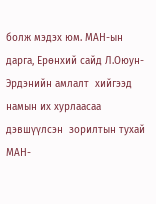болж мэдэх юм. МАН-ын дарга, Ерөнхий сайд Л.Оюун-Эрдэнийн амлалт  хийгээд намын их хурлаасаа  дэвшүүлсэн  зорилтын тухай  МАН-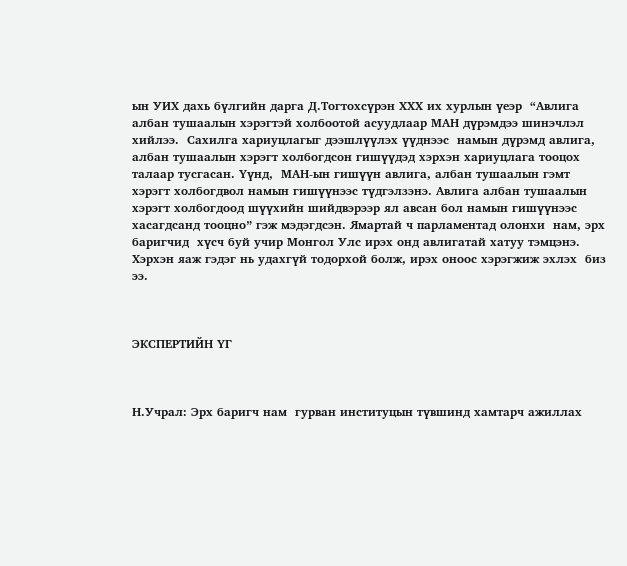ын УИХ дахь бүлгийн дарга Д.Тогтохсүрэн ХХХ их хурлын үеэр  “Авлига албан тушаалын хэрэгтэй холбоотой асуудлаар МАН дүрэмдээ шинэчлэл хийлээ.  Сахилга хариуцлагыг дээшлүүлэх үүднээс  намын дүрэмд авлига, албан тушаалын хэрэгт холбогдсон гишүүдэд хэрхэн хариуцлага тооцох талаар тусгасан. Үүнд,  МАН-ын гишүүн авлига, албан тушаалын гэмт хэрэгт холбогдвол намын гишүүнээс түдгэлзэнэ. Авлига албан тушаалын хэрэгт холбогдоод шүүхийн шийдвэрээр ял авсан бол намын гишүүнээс хасагдсанд тооцно” гэж мэдэгдсэн. Ямартай ч парламентад олонхи  нам, эрх баригчид  хүсч буй учир Монгол Улс ирэх онд авлигатай хатуу тэмцэнэ. Хэрхэн яаж гэдэг нь удахгүй тодорхой болж, ирэх оноос хэрэгжиж эхлэх  биз ээ.



ЭКСПЕРТИЙН ҮГ



Н.Учрал: Эрх баригч нам  гурван институцын түвшинд хамтарч ажиллах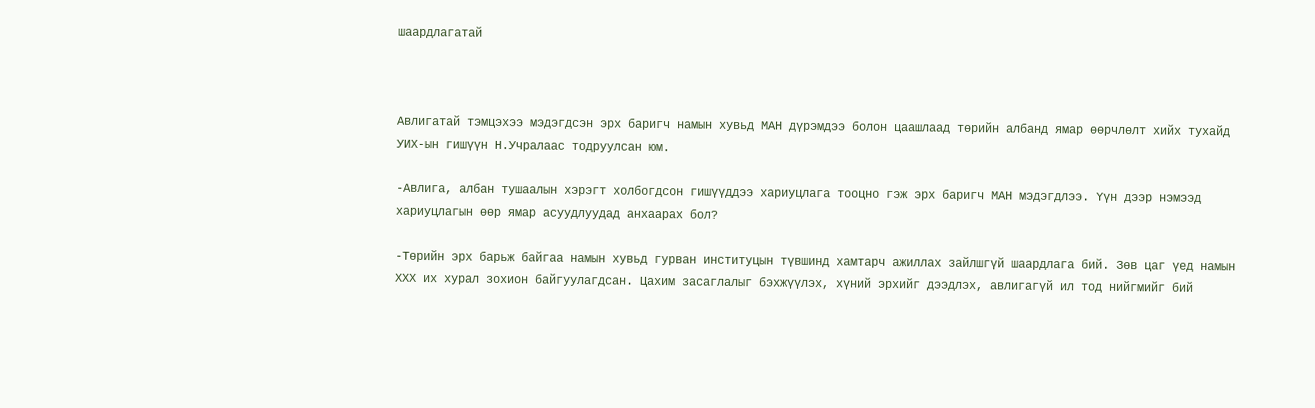шаардлагатай



Авлигатай тэмцэхээ мэдэгдсэн эрх баригч намын хувьд МАН дүрэмдээ болон цаашлаад төрийн албанд ямар өөрчлөлт хийх тухайд УИХ-ын гишүүн Н.Учралаас тодруулсан юм.

-Авлига, албан тушаалын хэрэгт холбогдсон гишүүддээ хариуцлага тооцно гэж эрх баригч МАН мэдэгдлээ. Үүн дээр нэмээд хариуцлагын өөр ямар асуудлуудад анхаарах бол?

-Төрийн эрх барьж байгаа намын хувьд гурван институцын түвшинд хамтарч ажиллах зайлшгүй шаардлага бий. Зөв цаг үед намын ХХХ их хурал зохион байгуулагдсан. Цахим засаглалыг бэхжүүлэх, хүний эрхийг дээдлэх, авлигагүй ил тод нийгмийг бий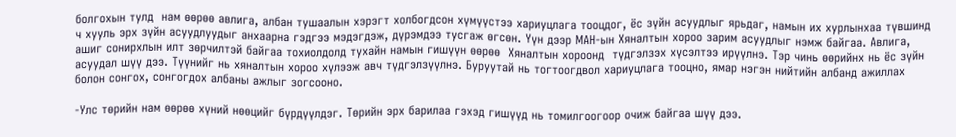болгохын тулд  нам өөрөө авлига, албан тушаалын хэрэгт холбогдсон хүмүүстээ хариуцлага тооцдог, ёс зүйн асуудлыг ярьдаг, намын их хурлынхаа түвшинд ч хууль эрх зүйн асуудлуудыг анхаарна гэдгээ мэдэгдэж, дүрэмдээ тусгаж өгсөн. Үүн дээр МАН-ын Хяналтын хороо зарим асуудлыг нэмж байгаа. Авлига, ашиг сонирхлын илт зөрчилтэй байгаа тохиолдолд тухайн намын гишүүн өөрөө  Хяналтын хороонд  түдгэлзэх хүсэлтээ ирүүлнэ. Тэр чинь өөрийнх нь ёс зүйн асуудал шүү дээ. Түүнийг нь хяналтын хороо хүлээж авч түдгэлзүүлнэ. Буруутай нь тогтоогдвол хариуцлага тооцно, ямар нэгэн нийтийн албанд ажиллах болон сонгох, сонгогдох албаны ажлыг зогсооно.

-Улс төрийн нам өөрөө хүний нөөцийг бүрдүүлдэг. Төрийн эрх барилаа гэхэд гишүүд нь томилгоогоор очиж байгаа шүү дээ.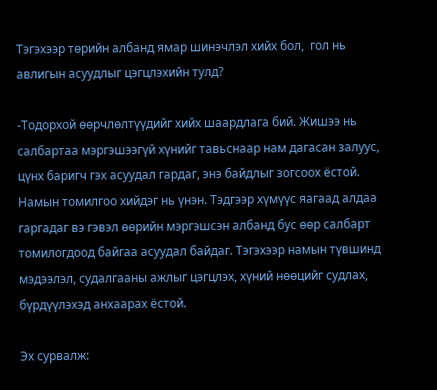Тэгэхээр төрийн албанд ямар шинэчлэл хийх бол,  гол нь авлигын асуудлыг цэгцлэхийн тулд?

-Тодорхой өөрчлөлтүүдийг хийх шаардлага бий. Жишээ нь салбартаа мэргэшээгүй хүнийг тавьснаар нам дагасан залуус, цүнх баригч гэх асуудал гардаг, энэ байдлыг зогсоох ёстой. Намын томилгоо хийдэг нь үнэн. Тэдгээр хүмүүс яагаад алдаа гаргадаг вэ гэвэл өөрийн мэргэшсэн албанд бус өөр салбарт томилогдоод байгаа асуудал байдаг. Тэгэхээр намын түвшинд мэдээлэл, судалгааны ажлыг цэгцлэх, хүний нөөцийг судлах, бүрдүүлэхэд анхаарах ёстой.

Эх сурвалж: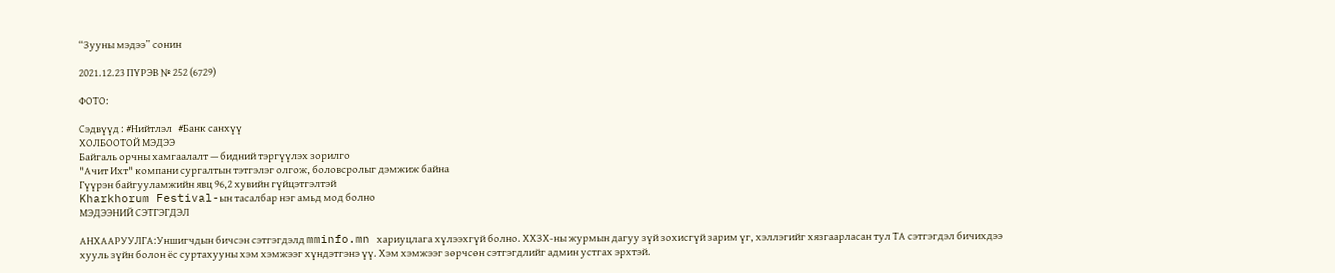“Зууны мэдээ” сонин

2021.12.23 ПҮРЭВ № 252 (6729)

ФОТО:

Сэдвүүд : #Нийтлэл   #Банк санхүү
ХОЛБООТОЙ МЭДЭЭ
Байгаль орчны хамгаалалт — бидний тэргүүлэх зорилго
"Ачит Ихт" компани сургалтын тэтгэлэг олгож, боловсролыг дэмжиж байна
Гүүрэн байгууламжийн явц 96,2 хувийн гүйцэтгэлтэй
Kharkhorum Festival-ын тасалбар нэг амьд мод болно
МЭДЭЭНИЙ СЭТГЭГДЭЛ

АНХААРУУЛГА:Уншигчдын бичсэн сэтгэгдэлд mminfo.mn хариуцлага хүлээхгүй болно. ХХЗХ-ны журмын дагуу зүй зохисгүй зарим үг, хэллэгийг хязгаарласан тул ТА сэтгэгдэл бичихдээ хууль зүйн болон ёс суртахууны хэм хэмжээг хүндэтгэнэ үү. Хэм хэмжээг зөрчсөн сэтгэгдлийг админ устгах эрхтэй.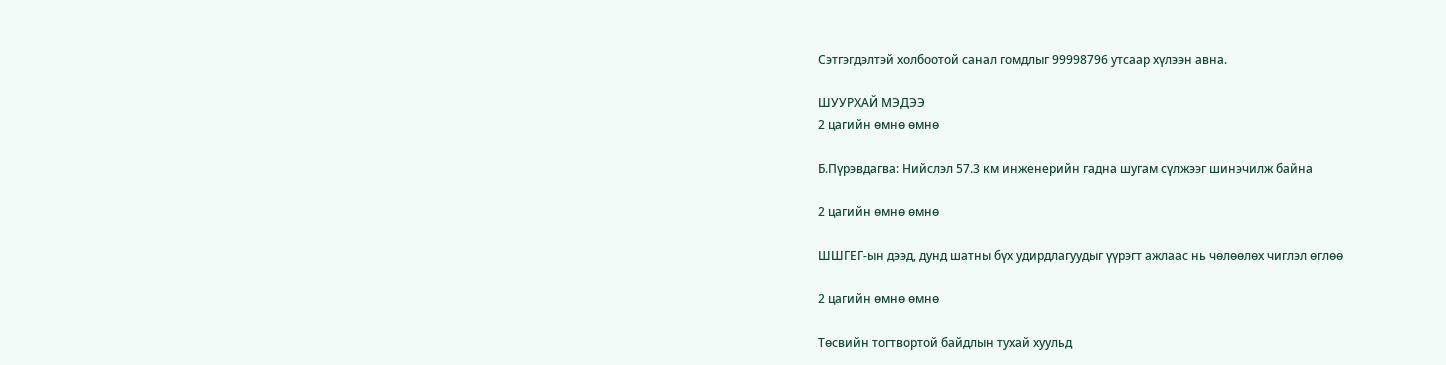Сэтгэгдэлтэй холбоотой санал гомдлыг 99998796 утсаар хүлээн авна.

ШУУРХАЙ МЭДЭЭ
2 цагийн өмнө өмнө

Б.Пүрэвдагва: Нийслэл 57.3 км инженерийн гадна шугам сүлжээг шинэчилж байна

2 цагийн өмнө өмнө

ШШГЕГ-ын дээд, дунд шатны бүх удирдлагуудыг үүрэгт ажлаас нь чөлөөлөх чиглэл өглөө

2 цагийн өмнө өмнө

Төсвийн тогтвортой байдлын тухай хуульд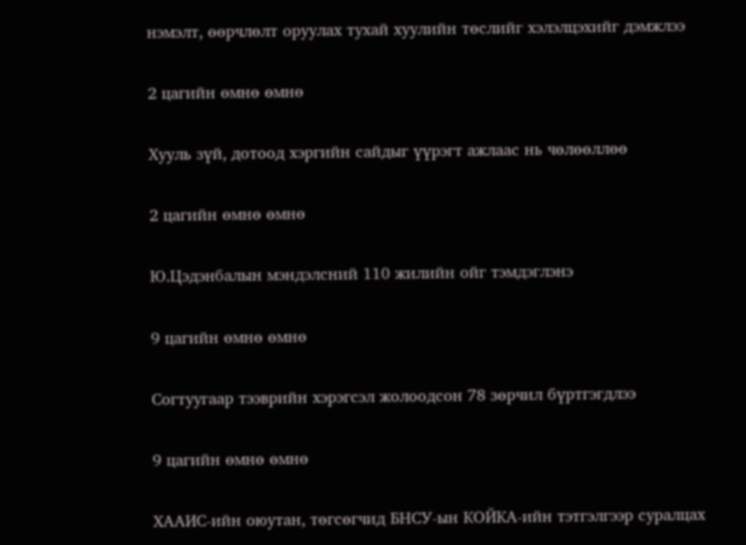нэмэлт, өөрчлөлт оруулах тухай хуулийн төслийг хэлэлцэхийг дэмжлээ

2 цагийн өмнө өмнө

Хууль зүй, дотоод хэргийн сайдыг үүрэгт ажлаас нь чөлөөллөө

2 цагийн өмнө өмнө

Ю.Цэдэнбалын мэндэлсний 110 жилийн ойг тэмдэглэнэ

9 цагийн өмнө өмнө

Согтуугаар тээврийн хэрэгсэл жолоодсон 78 зөрчил бүртгэгдлээ

9 цагийн өмнө өмнө

ХААИС-ийн оюутан, төгсөгчид БНСУ-ын КОЙКА-ийн тэтгэлгээр суралцах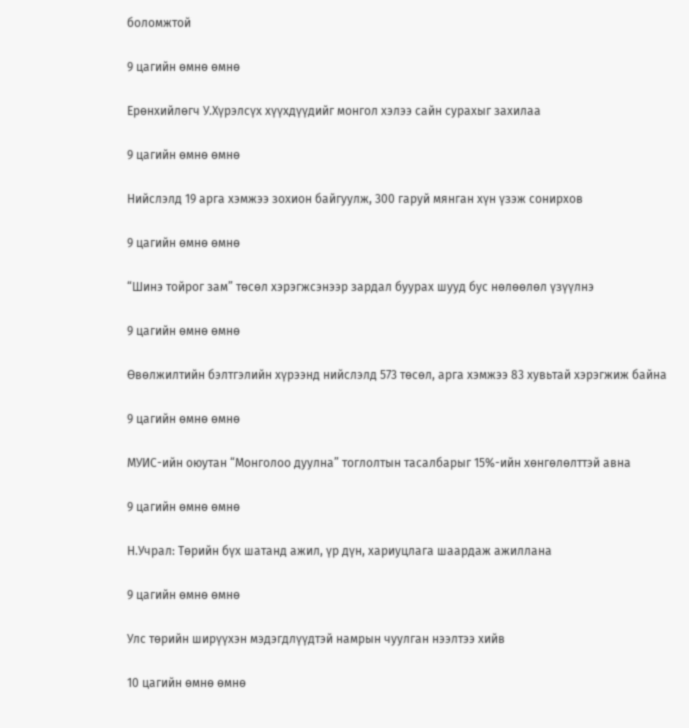боломжтой

9 цагийн өмнө өмнө

Ерөнхийлөгч У.Хүрэлсүх хүүхдүүдийг монгол хэлээ сайн сурахыг захилаа

9 цагийн өмнө өмнө

Нийслэлд 19 арга хэмжээ зохион байгуулж, 300 гаруй мянган хүн үзэж сонирхов

9 цагийн өмнө өмнө

“Шинэ тойрог зам” төсөл хэрэгжсэнээр зардал буурах шууд бус нөлөөлөл үзүүлнэ

9 цагийн өмнө өмнө

Өвөлжилтийн бэлтгэлийн хүрээнд нийслэлд 573 төсөл, арга хэмжээ 83 хувьтай хэрэгжиж байна

9 цагийн өмнө өмнө

МУИС-ийн оюутан “Монголоо дуулна” тоглолтын тасалбарыг 15%-ийн хөнгөлөлттэй авна

9 цагийн өмнө өмнө

Н.Учрал: Төрийн бүх шатанд ажил, үр дүн, хариуцлага шаардаж ажиллана

9 цагийн өмнө өмнө

Улс төрийн ширүүхэн мэдэгдлүүдтэй намрын чуулган нээлтээ хийв

10 цагийн өмнө өмнө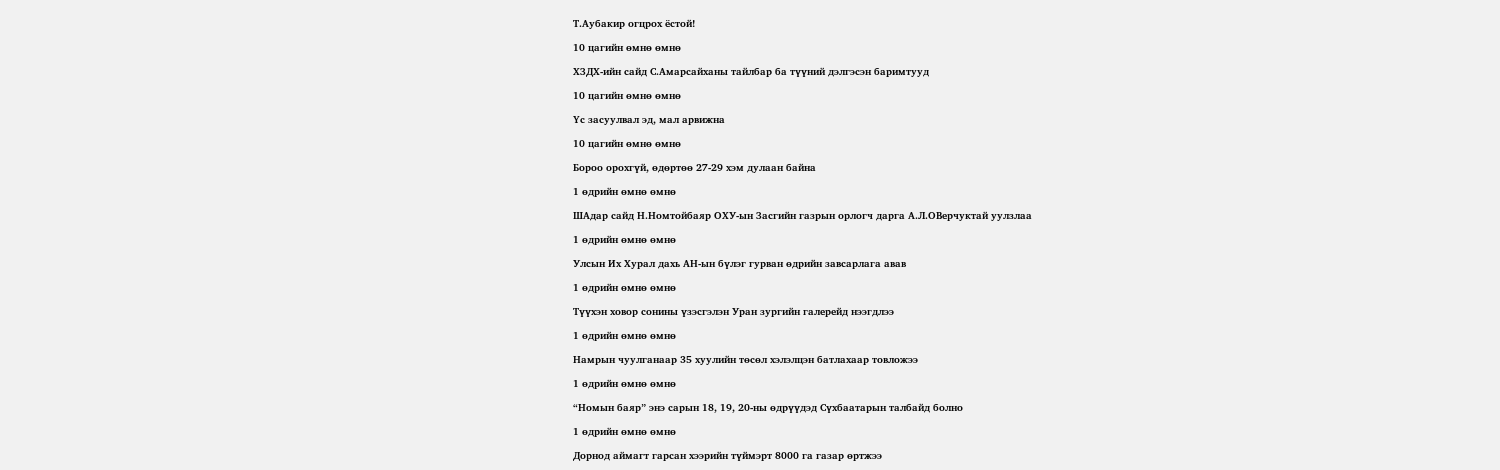Т.Аубакир огцрох ёстой!

10 цагийн өмнө өмнө

ХЗДХ-ийн сайд С.Амарсайханы тайлбар ба түүний дэлгэсэн баримтууд

10 цагийн өмнө өмнө

Үс засуулвал эд, мал арвижна

10 цагийн өмнө өмнө

Бороо орохгүй, өдөртөө 27-29 хэм дулаан байна

1 өдрийн өмнө өмнө

ШАдар сайд Н.Номтойбаяр ОХУ-ын Засгийн газрын орлогч дарга А.Л.ОВерчуктай уулзлаа

1 өдрийн өмнө өмнө

Улсын Их Хурал дахь АН-ын бүлэг гурван өдрийн завсарлага авав

1 өдрийн өмнө өмнө

Түүхэн ховор сонины үзэсгэлэн Уран зургийн галерейд нээгдлээ

1 өдрийн өмнө өмнө

Намрын чуулганаар 35 хуулийн төсөл хэлэлцэн батлахаар товложээ

1 өдрийн өмнө өмнө

“Номын баяр” энэ сарын 18, 19, 20-ны өдрүүдэд Сүхбаатарын талбайд болно

1 өдрийн өмнө өмнө

Дорнод аймагт гарсан хээрийн түймэрт 8000 га газар өртжээ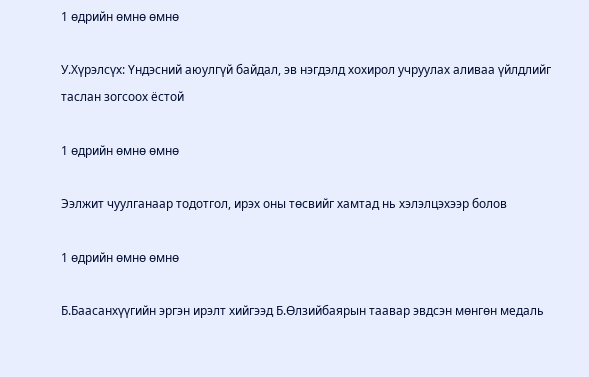1 өдрийн өмнө өмнө

У.Хүрэлсүх: Үндэсний аюулгүй байдал, эв нэгдэлд хохирол учруулах аливаа үйлдлийг таслан зогсоох ёстой

1 өдрийн өмнө өмнө

Ээлжит чуулганаар тодотгол, ирэх оны төсвийг хамтад нь хэлэлцэхээр болов

1 өдрийн өмнө өмнө

Б.Баасанхүүгийн эргэн ирэлт хийгээд Б.Өлзийбаярын таавар эвдсэн мөнгөн медаль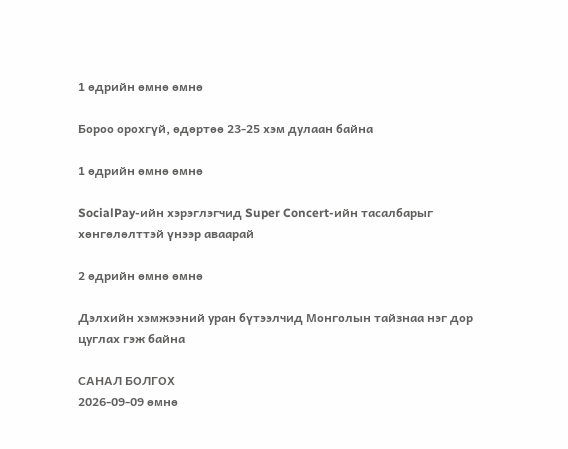1 өдрийн өмнө өмнө

Бороо орохгүй, өдөртөө 23-25 хэм дулаан байна

1 өдрийн өмнө өмнө

SocialPay-ийн хэрэглэгчид Super Concert-ийн тасалбарыг хөнгөлөлттэй үнээр аваарай

2 өдрийн өмнө өмнө

Дэлхийн хэмжээний уран бүтээлчид Монголын тайзнаа нэг дор цуглах гэж байна

САНАЛ БОЛГОХ
2026-09-09 өмнө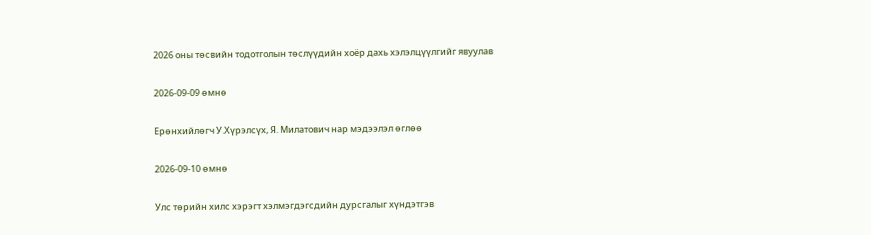2026 оны төсвийн тодотголын төслүүдийн хоёр дахь хэлэлцүүлгийг явуулав

2026-09-09 өмнө

Ерөнхийлөгч У.Хүрэлсүх, Я. Милатович нар мэдээлэл өглөө

2026-09-10 өмнө

Улс төрийн хилс хэрэгт хэлмэгдэгсдийн дурсгалыг хүндэтгэв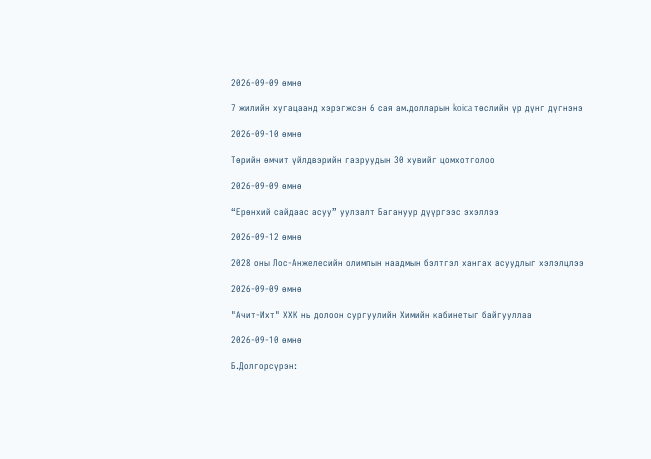2026-09-09 өмнө

7 жилийн хугацаанд хэрэгжсэн 6 сая ам.долларын koica төслийн үр дүнг дүгнэнэ

2026-09-10 өмнө

Төрийн өмчит үйлдвэрийн газруудын 30 хувийг цомхотголоо

2026-09-09 өмнө

“Ерөнхий сайдаас асуу” уулзалт Багануур дүүргээс эхэллээ

2026-09-12 өмнө

2028 оны Лос-Анжелесийн олимпын наадмын бэлтгэл хангах асуудлыг хэлэлцлээ

2026-09-09 өмнө

"Ачит-Ихт" ХХК нь долоон сургуулийн Химийн кабинетыг байгууллаа

2026-09-10 өмнө

Б.Долгорсүрэн: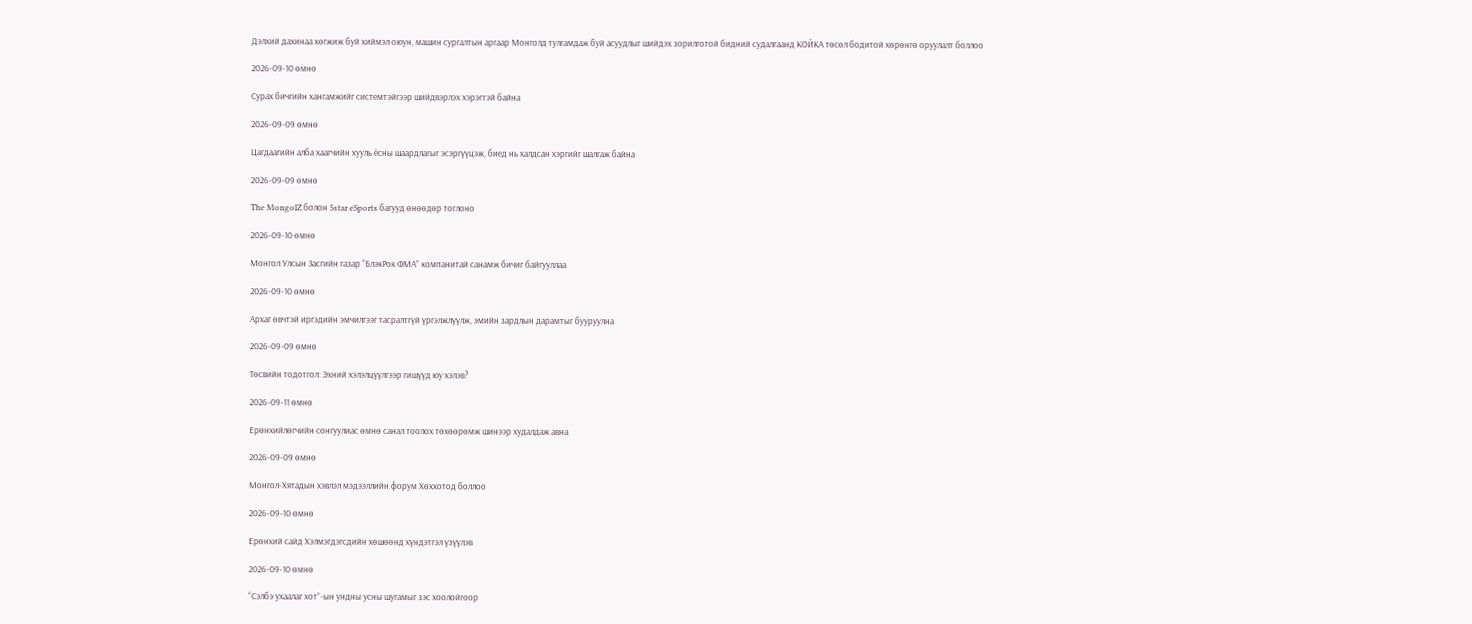Дэлхий дахинаа хөгжиж буй хиймэл оюун, машин сургалтын аргаар Монголд тулгамдаж буй асуудлыг шийдэх зорилготой бидний судалгаанд КОЙКА төсөл бодитой хөрөнгө оруулалт боллоо

2026-09-10 өмнө

Сурах бичгийн хангамжийг системтэйгээр шийдвэрлэх хэрэгтэй байна

2026-09-09 өмнө

Цагдаагийн алба хаагчийн хууль ёсны шаардлагыг эсэргүүцэж, биед нь халдсан хэргийг шалгаж байна

2026-09-09 өмнө

The MongolZ болон 5star eSports багууд өнөөдөр тоглоно

2026-09-10 өмнө

Монгол Улсын Засгийн газар “БлэкРок ФМА” компанитай санамж бичиг байгууллаа

2026-09-10 өмнө

Архаг өвчтэй иргэдийн эмчилгээг тасралтгүй үргэлжлүүлж, эмийн зардлын дарамтыг бууруулна

2026-09-09 өмнө

Төсвийн тодотгол: Эхний хэлэлцүүлгээр гишүүд юу хэлэв?

2026-09-11 өмнө

Ерөнхийлөгчийн сонгуулиас өмнө санал тоолох төхөөрөмж шинээр худалдаж авна

2026-09-09 өмнө

Монгол-Хятадын хэвлэл мэдээллийн форум Хөххотод боллоо

2026-09-10 өмнө

Ерөнхий сайд Хэлмэгдэгсдийн хөшөөнд хүндэтгэл үзүүлэв

2026-09-10 өмнө

“Сэлбэ ухаалаг хот”-ын ундны усны шугамыг зэс хоолойгоор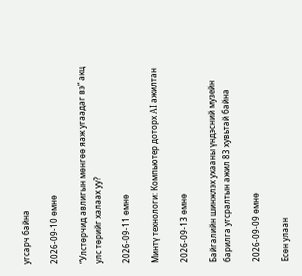угсарч байна

2026-09-10 өмнө

“Улстөрчид авлигын мөнгөө яаж угаадаг вэ” акц улс төрийг халаах уу?

2026-09-11 өмнө

Минтү технологи: Компьютер доторх AI ажилтан

2026-09-13 өмнө

Байгалийн шинжлэх ухааны үндэсний музейн барилга угсралтын ажил 83 хувьтай байна

2026-09-09 өмнө

Есөн улаан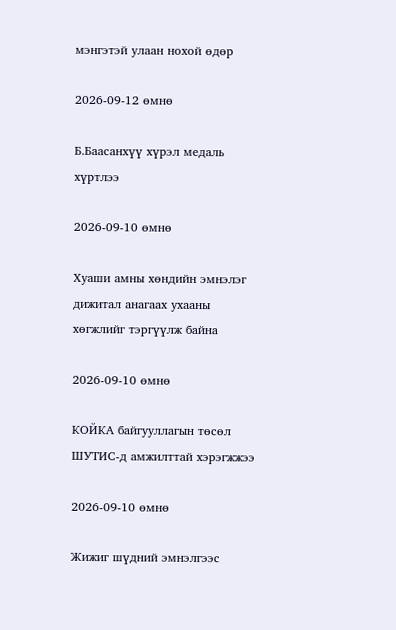мэнгэтэй улаан нохой өдөр

2026-09-12 өмнө

Б.Баасанхүү хүрэл медаль хүртлээ

2026-09-10 өмнө

Хуаши амны хөндийн эмнэлэг дижитал анагаах ухааны хөгжлийг тэргүүлж байна

2026-09-10 өмнө

КОЙКА байгууллагын төсөл ШУТИС-д амжилттай хэрэгжжээ

2026-09-10 өмнө

Жижиг шүдний эмнэлгээс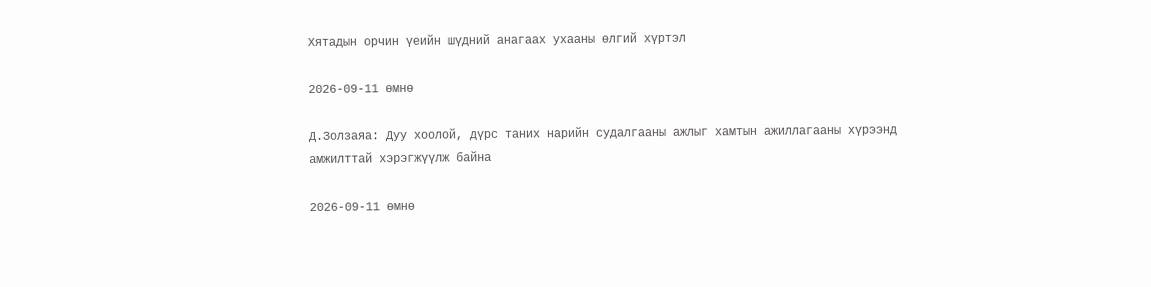Хятадын орчин үеийн шүдний анагаах ухааны өлгий хүртэл

2026-09-11 өмнө

Д.Золзаяа: Дуу хоолой, дүрс таних нарийн судалгааны ажлыг хамтын ажиллагааны хүрээнд амжилттай хэрэгжүүлж байна

2026-09-11 өмнө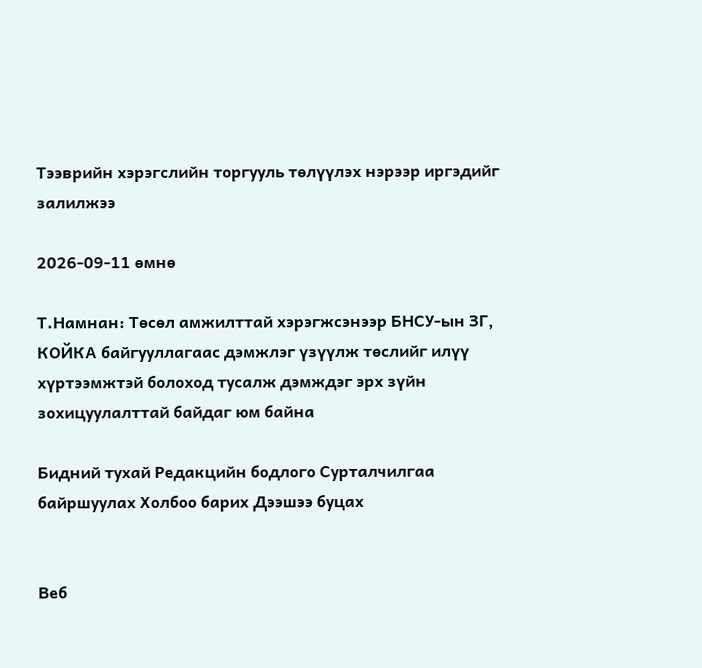Тээврийн хэрэгслийн торгууль төлүүлэх нэрээр иргэдийг залилжээ

2026-09-11 өмнө

Т.Намнан: Төсөл амжилттай хэрэгжсэнээр БНСУ-ын ЗГ, КОЙКА байгууллагаас дэмжлэг үзүүлж төслийг илүү хүртээмжтэй болоход тусалж дэмждэг эрх зүйн зохицуулалттай байдаг юм байна

Бидний тухай Редакцийн бодлого Сурталчилгаа байршуулах Холбоо барих Дээшээ буцах


Веб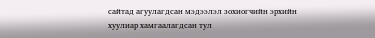сайтад агуулагдсан мэдээлэл зохиогчийн эрхийн хуулиар хамгаалагдсан тул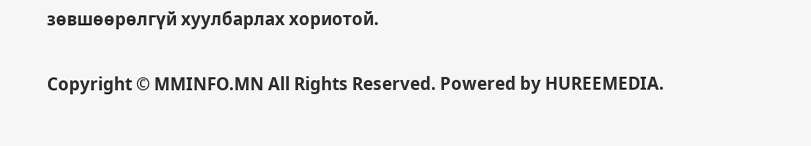зөвшөөрөлгүй хуулбарлах хориотой.

Copyright © MMINFO.MN All Rights Reserved. Powered by HUREEMEDIA.